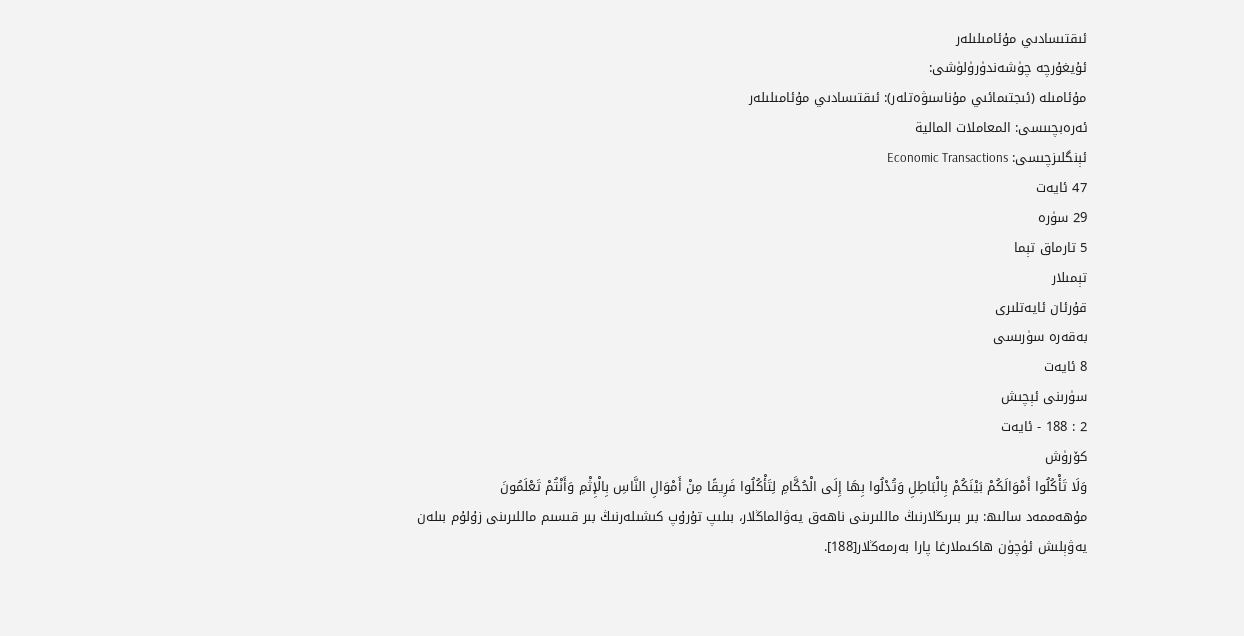ئىقتىسادىي مۇئامىلىلەر
ئۇيغۇرچە چۈشەندۈرۈلۈشى:
مۇئامىلە (ئىجتىمائىي مۇناسىۋەتلەر): ئىقتىسادىي مۇئامىلىلەر
ئەرەبچىىسى: المعاملات المالية
ئېنگلىزچىسى: Economic Transactions
47 ئايەت
29 سۈرە
5 تارماق تېما
تېمىلار
قۇرئان ئايەتلىرى
بەقەرە سۈرىسى
8 ئايەت
سۈرىنى ئېچىش
2 : 188 - ئايەت
كۆرۈش
وَلَا تَأْكُلُوا أَمْوَالَكُمْ بَيْنَكُمْ بِالْبَاطِلِ وَتُدْلُوا بِهَا إِلَى الْحُكَّامِ لِتَأْكُلُوا فَرِيقًا مِنْ أَمْوَالِ النَّاسِ بِالْإِثْمِ وَأَنْتُمْ تَعْلَمُونَ
مۇھەممەد سالىھ: بىر بىرىڭلارنىڭ ماللىرىنى ناھەق يەۋالماڭلار، بىلىپ تۇرۇپ كىشىلەرنىڭ بىر قىسىم ماللىرىنى زۇلۇم بىلەن يەۋېلىش ئۈچۈن ھاكىملارغا پارا بەرمەڭلار[188].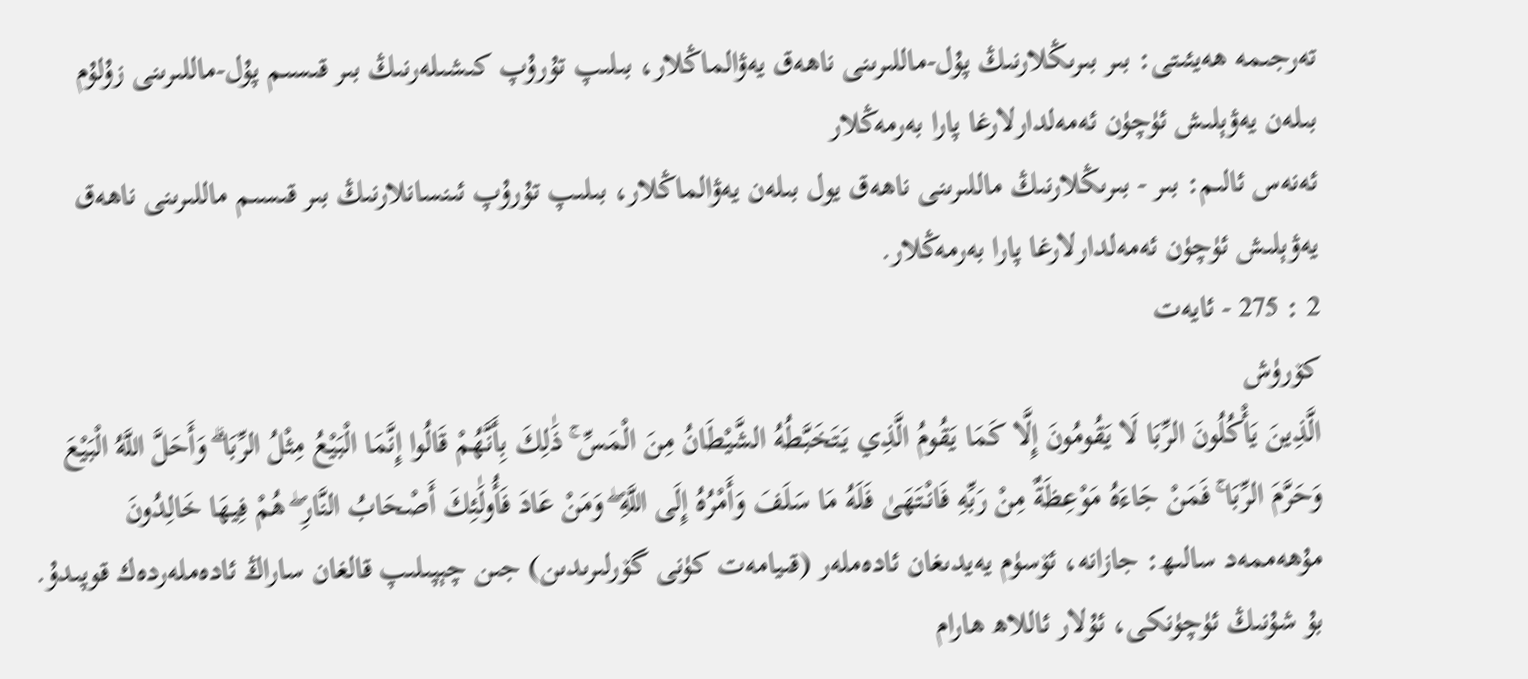تەرجىمە ھەيئىتى: بىر بىرىڭلارنىڭ پۇل-ماللىرىنى ناھەق يەۋالماڭلار، بىلىپ تۇرۇپ كىشىلەرنىڭ بىر قىسىم پۇل-ماللىرىنى زۇلۇم بىلەن يەۋېلىش ئۈچۈن ئەمەلدارلارغا پارا بەرمەڭلار
ئەنەس ئالىم: بىر - بىرىڭلارنىڭ ماللىرىنى ناھەق يول بىلەن يەۋالماڭلار، بىلىپ تۇرۇپ ئىنسانلارنىڭ بىر قىسىم ماللىرىنى ناھەق يەۋېلىش ئۈچۈن ئەمەلدارلارغا پارا بەرمەڭلار.
2 : 275 - ئايەت
كۆرۈش
الَّذِينَ يَأْكُلُونَ الرِّبَا لَا يَقُومُونَ إِلَّا كَمَا يَقُومُ الَّذِي يَتَخَبَّطُهُ الشَّيْطَانُ مِنَ الْمَسِّ ۚ ذَٰلِكَ بِأَنَّهُمْ قَالُوا إِنَّمَا الْبَيْعُ مِثْلُ الرِّبَا ۗ وَأَحَلَّ اللَّهُ الْبَيْعَ وَحَرَّمَ الرِّبَا ۚ فَمَنْ جَاءَهُ مَوْعِظَةٌ مِنْ رَبِّهِ فَانْتَهَىٰ فَلَهُ مَا سَلَفَ وَأَمْرُهُ إِلَى اللَّهِ ۖ وَمَنْ عَادَ فَأُولَٰئِكَ أَصْحَابُ النَّارِ ۖ هُمْ فِيهَا خَالِدُونَ
مۇھەممەد سالىھ: جازانە، ئۆسۈم يەيدىغان ئادەملەر (قىيامەت كۈنى گۆرلىرىدىن) جىن چېپىلىپ قالغان ساراڭ ئادەملەردەك قوپىدۇ. بۇ شۇنىڭ ئۈچۈنكى، ئۇلار ئاللاھ ھارام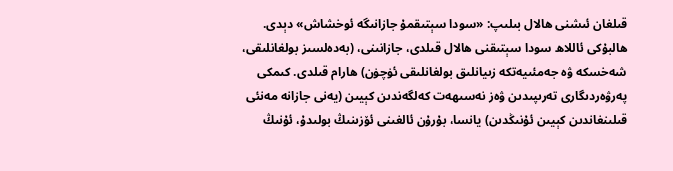قىلغان ئىشنى ھالال بىلىپ: «سودا سېتىقمۇ جازانىگە ئوخشاش» دېدى. ھالبۇكى ئاللاھ سودا سېتىقنى ھالال قىلدى، جازانىنى، (بەدەلسىز بولغانلىقى، شەخسكە ۋە جەمئىيەتكە زىيانلىق بولغانلىقى ئۈچۈن) ھارام قىلدى. كىمكى پەرۋەردىگارى تەرىپىدىن ۋەز نەسىھەت كەلگەندىن كېيىن (يەنى جازانە مەنئى قىلىنغاندىن كېيىن ئۇنىڭدىن) يانسا، بۇرۇن ئالغىنى ئۆزىنىڭ بولىدۇ، ئۇنىڭ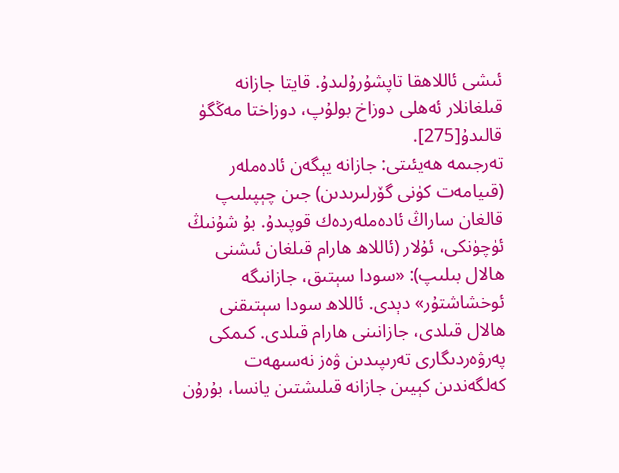ئىشى ئاللاھقا تاپشۇرۇلىدۇ. قايتا جازانە قىلغانلار ئەھلى دوزاخ بولۇپ، دوزاختا مەڭگۈ قالىدۇ[275].
تەرجىمە ھەيئىتى: جازانە يېگەن ئادەملەر (قىيامەت كۈنى گۆرلىرىدىن) جىن چېپىلىپ قالغان ساراڭ ئادەملەردەك قوپىدۇ. بۇ شۇنىڭ ئۈچۈنكى، ئۇلار (ئاللاھ ھارام قىلغان ئىشنى ھالال بىلىپ): «سودا سېتىق، جازانىگە ئوخشاشتۇر» دېدى. ئاللاھ سودا سېتىقنى ھالال قىلدى، جازانىنى ھارام قىلدى. كىمكى پەرۋەردىگارى تەرىپىدىن ۋەز نەسىھەت كەلگەندىن كېيىن جازانە قىلىشتىن يانسا، بۇرۇن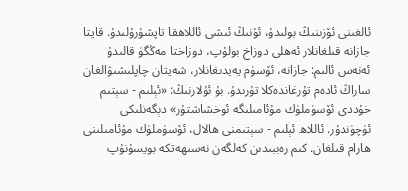ئالغىنى ئۆزىنىڭ بولىدۇ، ئۇنىڭ ئىشى ئاللاھقا تاپشۇرۇلىدۇ. قايتا جازانە قىلغانلار ئەھلى دوزاخ بولۇپ، دوزاختا مەڭگۈ قالىدۇ
ئەنەس ئالىم: جازانە، ئۆسۈم يەيدىغانلار، شەيتان چاپلىشىۋالغان ساراڭ ئادەم تۇرغاندەكلا تۇرىدۇ. بۇ ئۇلارنىڭ: «ئېلىم - سېتىم خۇددى ئۆسۈملۈك مۇئامىلىگە ئوخشاشتۇر» دېگەنلىكى ئۈچۈندۇر. ئاللاھ ئېلىم - سېتىمنى ھالال، ئۆسۈملۈك مۇئامىلىنى ھارام قىلغان. كىم رەببىدىن كەلگەن نەسىھەتكە بويسۇنۇپ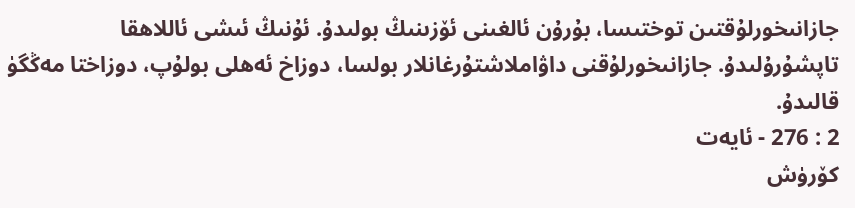جازانىخورلۇقتىن توختىسا، بۇرۇن ئالغىنى ئۆزىنىڭ بولىدۇ. ئۇنىڭ ئىشى ئاللاھقا تاپشۇرۇلىدۇ. جازانىخورلۇقنى داۋاملاشتۇرغانلار بولسا، دوزاخ ئەھلى بولۇپ، دوزاختا مەڭگۈ قالىدۇ.
2 : 276 - ئايەت
كۆرۈش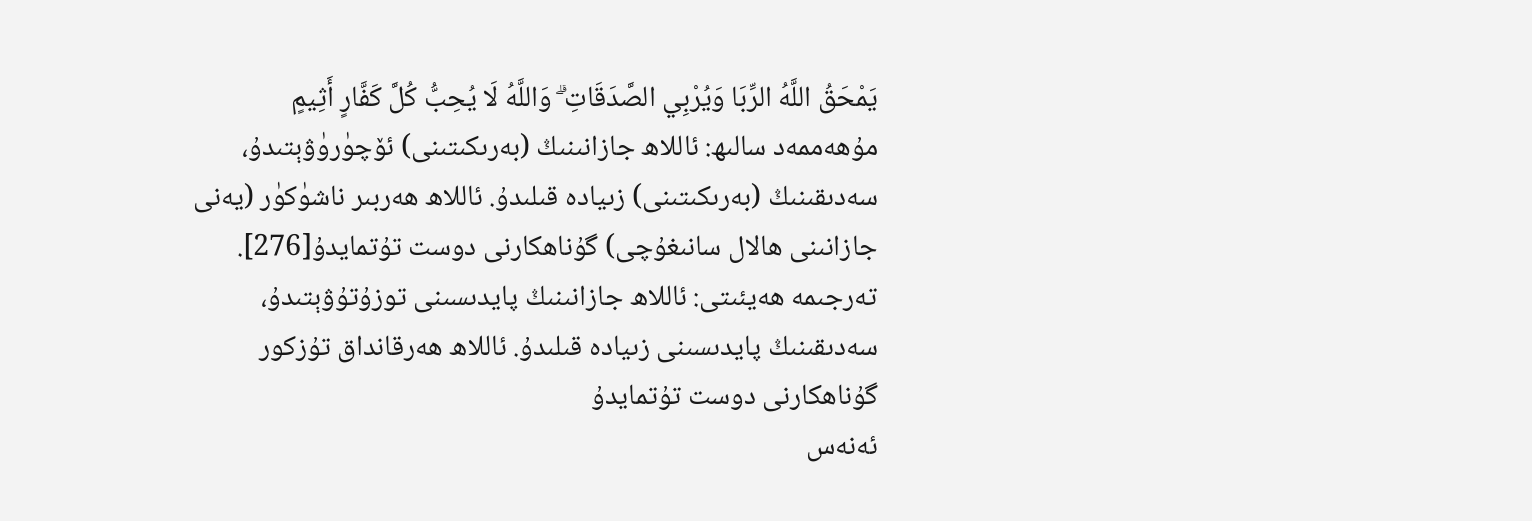يَمْحَقُ اللَّهُ الرِّبَا وَيُرْبِي الصَّدَقَاتِ ۗ وَاللَّهُ لَا يُحِبُّ كُلَّ كَفَّارٍ أَثِيمٍ
مۇھەممەد سالىھ: ئاللاھ جازانىنىڭ (بەرىكىتىنى) ئۆچۈرۈۋېتىدۇ، سەدىقىنىڭ (بەرىكىتىنى) زىيادە قىلىدۇ. ئاللاھ ھەربىر ناشۈكۈر (يەنى جازانىنى ھالال سانىغۇچى) گۇناھكارنى دوست تۇتمايدۇ[276].
تەرجىمە ھەيئىتى: ئاللاھ جازانىنىڭ پايدىسىنى توزۇتۇۋېتىدۇ، سەدىقىنىڭ پايدىسىنى زىيادە قىلىدۇ. ئاللاھ ھەرقانداق تۇزكور گۇناھكارنى دوست تۇتمايدۇ
ئەنەس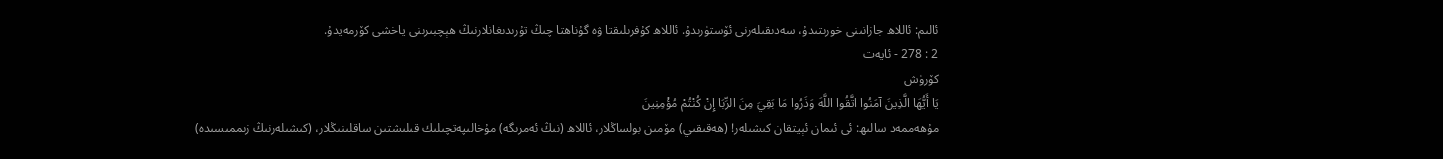ئالىم: ئاللاھ جازانىنى خورىتىدۇ، سەدىقىلەرنى ئۆستۈرىدۇ. ئاللاھ كۇفرىلىقتا ۋە گۇناھتا چىڭ تۇرىدىغانلارنىڭ ھېچبىرىنى ياخشى كۆرمەيدۇ.
2 : 278 - ئايەت
كۆرۈش
يَا أَيُّهَا الَّذِينَ آمَنُوا اتَّقُوا اللَّهَ وَذَرُوا مَا بَقِيَ مِنَ الرِّبَا إِنْ كُنْتُمْ مُؤْمِنِينَ
مۇھەممەد سالىھ: ئى ئىمان ئېيتقان كىشىلەر! (ھەقىقىي) مۆمىن بولساڭلار، ئاللاھ (نىڭ ئەمرىگە) مۇخالىپەتچىلىك قىلىشتىن ساقلىنىڭلار، (كىشىلەرنىڭ زىممىسىدە)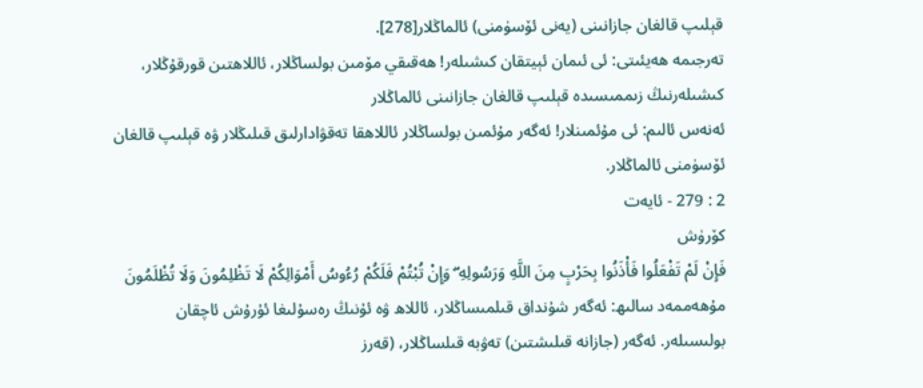قېلىپ قالغان جازانىنى (يەنى ئۆسۈمنى) ئالماڭلار[278].
تەرجىمە ھەيئىتى: ئى ئىمان ئېيتقان كىشىلەر! ھەقىقي مۆمىن بولساڭلار، ئاللاھتىن قورقۇڭلار، كىشىلەرنىڭ زىممىسىدە قېلىپ قالغان جازانىنى ئالماڭلار
ئەنەس ئالىم: ئى مۇئمىنلار! ئەگەر مۇئمىن بولساڭلار ئاللاھقا تەقۋادارلىق قىلىڭلار ۋە قېلىپ قالغان ئۆسۈمنى ئالماڭلار.
2 : 279 - ئايەت
كۆرۈش
فَإِنْ لَمْ تَفْعَلُوا فَأْذَنُوا بِحَرْبٍ مِنَ اللَّهِ وَرَسُولِهِ ۖ وَإِنْ تُبْتُمْ فَلَكُمْ رُءُوسُ أَمْوَالِكُمْ لَا تَظْلِمُونَ وَلَا تُظْلَمُونَ
مۇھەممەد سالىھ: ئەگەر شۇنداق قىلمىساڭلار، ئاللاھ ۋە ئۇنىڭ رەسۇلىغا ئۇرۇش ئاچقان بولىسىلەر. ئەگەر (جازانە قىلىشتىن) تەۋبە قىلساڭلار، (قەرز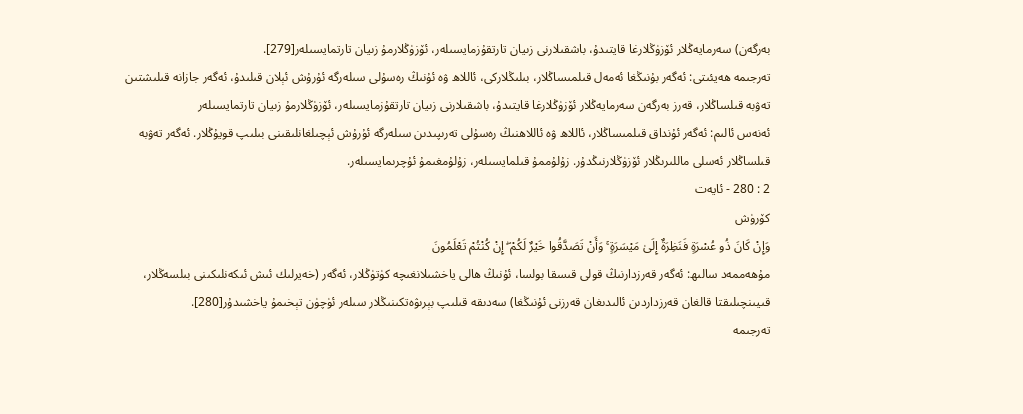بەرگەن) سەرمايەڭلار ئۆزۈڭلارغا قايتىدۇ، باشقىلارنى زىيان تارتقۇزمايسىلەر، ئۆزۈڭلارمۇ زىيان تارتمايسىلەر[279].
تەرجىمە ھەيئىتى: ئەگەر بۇنىڭغا ئەمەل قىلمىساڭلار، بىلىڭلاركى، ئاللاھ ۋە ئۇنىڭ رەسۇلى سىلەرگە ئۇرۇش ئېلان قىلىدۇ، ئەگەر جازانە قىلىشتىن تەۋبە قىلساڭلار، قەرز بەرگەن سەرمايەڭلار ئۆزۈڭلارغا قايتىدۇ، باشقىلارنى زىيان تارتقۇزمايسىلەر، ئۆزۈڭلارمۇ زىيان تارتمايسىلەر
ئەنەس ئالىم: ئەگەر ئۇنداق قىلمىساڭلار، ئاللاھ ۋە ئاللاھنىڭ رەسۇلى تەرىپىدىن سىلەرگە ئۇرۇش ئېچىلغانلىقىنى بىلىپ قويۇڭلار. ئەگەر تەۋبە قىلساڭلار ئەسلى ماللىرىڭلار ئۆزۈڭلارنىڭدۇر. زۇلۇممۇ قىلمايسىلەر، زۇلۇمغىمۇ ئۇچرىمايسىلەر.
2 : 280 - ئايەت
كۆرۈش
وَإِنْ كَانَ ذُو عُسْرَةٍ فَنَظِرَةٌ إِلَىٰ مَيْسَرَةٍ ۚ وَأَنْ تَصَدَّقُوا خَيْرٌ لَكُمْ ۖ إِنْ كُنْتُمْ تَعْلَمُونَ
مۇھەممەد سالىھ: ئەگەر قەرزدارنىڭ قولى قىسقا بولسا، ئۇنىڭ ھالى ياخشىلانغىچە كۈتۈڭلار، ئەگەر (خەيرلىك ئىش ئىكەنلىكىنى بىلسەڭلار، قىيىنچىلىقتا قالغان قەرزداردىن ئالىدىغان قەرزنى ئۇنىڭغا) سەدىقە قىلىپ بېرىۋەتكىنىڭلار سىلەر ئۈچۈن تېخىمۇ ياخشىدۇر[280].
تەرجىمە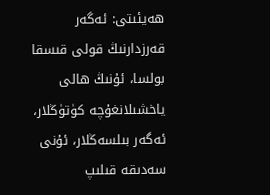ھەيئىتى: ئەگەر قەرزدارنىڭ قولى قىسقا بولسا، ئۇنىڭ ھالى ياخشىلانغۇچە كۈتۈڭلار، ئەگەر بىلسەڭلار، ئۇنى سەدىقە قىلىپ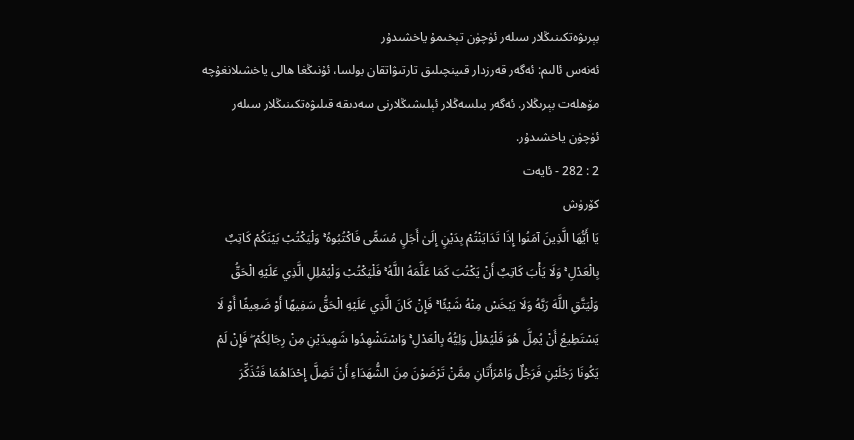بېرىۋەتكىنىڭلار سىلەر ئۈچۈن تېخىمۇ ياخشىدۇر
ئەنەس ئالىم: ئەگەر قەرزدار قىينچىلىق تارتىۋاتقان بولسا، ئۇنىڭغا ھالى ياخشىلانغۇچە مۆھلەت بېرىڭلار. ئەگەر بىلسەڭلار ئېلىشىڭلارنى سەدىقە قىلىۋەتكىنىڭلار سىلەر ئۈچۈن ياخشىدۇر.
2 : 282 - ئايەت
كۆرۈش
يَا أَيُّهَا الَّذِينَ آمَنُوا إِذَا تَدَايَنْتُمْ بِدَيْنٍ إِلَىٰ أَجَلٍ مُسَمًّى فَاكْتُبُوهُ ۚ وَلْيَكْتُبْ بَيْنَكُمْ كَاتِبٌ بِالْعَدْلِ ۚ وَلَا يَأْبَ كَاتِبٌ أَنْ يَكْتُبَ كَمَا عَلَّمَهُ اللَّهُ ۚ فَلْيَكْتُبْ وَلْيُمْلِلِ الَّذِي عَلَيْهِ الْحَقُّ وَلْيَتَّقِ اللَّهَ رَبَّهُ وَلَا يَبْخَسْ مِنْهُ شَيْئًا ۚ فَإِنْ كَانَ الَّذِي عَلَيْهِ الْحَقُّ سَفِيهًا أَوْ ضَعِيفًا أَوْ لَا يَسْتَطِيعُ أَنْ يُمِلَّ هُوَ فَلْيُمْلِلْ وَلِيُّهُ بِالْعَدْلِ ۚ وَاسْتَشْهِدُوا شَهِيدَيْنِ مِنْ رِجَالِكُمْ ۖ فَإِنْ لَمْ يَكُونَا رَجُلَيْنِ فَرَجُلٌ وَامْرَأَتَانِ مِمَّنْ تَرْضَوْنَ مِنَ الشُّهَدَاءِ أَنْ تَضِلَّ إِحْدَاهُمَا فَتُذَكِّرَ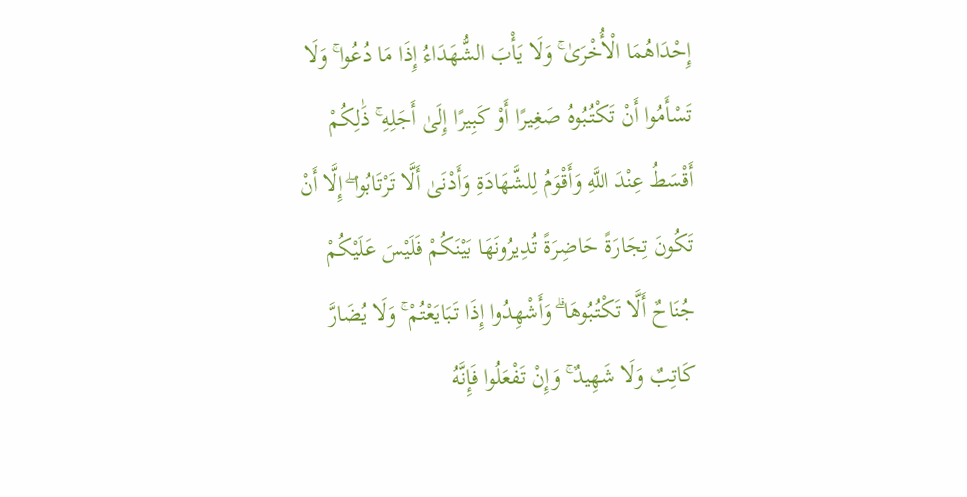إِحْدَاهُمَا الْأُخْرَىٰ ۚ وَلَا يَأْبَ الشُّهَدَاءُ إِذَا مَا دُعُوا ۚ وَلَا تَسْأَمُوا أَنْ تَكْتُبُوهُ صَغِيرًا أَوْ كَبِيرًا إِلَىٰ أَجَلِهِ ۚ ذَٰلِكُمْ أَقْسَطُ عِنْدَ اللَّهِ وَأَقْوَمُ لِلشَّهَادَةِ وَأَدْنَىٰ أَلَّا تَرْتَابُوا ۖ إِلَّا أَنْ تَكُونَ تِجَارَةً حَاضِرَةً تُدِيرُونَهَا بَيْنَكُمْ فَلَيْسَ عَلَيْكُمْ جُنَاحٌ أَلَّا تَكْتُبُوهَا ۗ وَأَشْهِدُوا إِذَا تَبَايَعْتُمْ ۚ وَلَا يُضَارَّ كَاتِبٌ وَلَا شَهِيدٌ ۚ وَإِنْ تَفْعَلُوا فَإِنَّهُ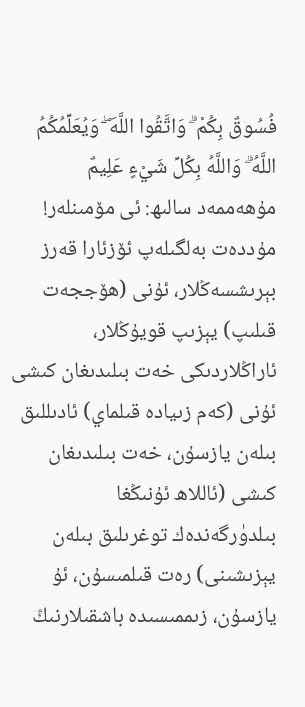فُسُوقٌ بِكُمْ ۗ وَاتَّقُوا اللَّهَ ۖ وَيُعَلِّمُكُمُ اللَّهُ ۗ وَاللَّهُ بِكُلِّ شَيْءٍ عَلِيمٌ
مۇھەممەد سالىھ: ئى مۆمىنلەر! مۇددەت بەلگىلەپ ئۆزئارا قەرز بېرىشسەڭلار، ئۇنى (ھۆججەت قىلىپ) يېزىپ قويۇڭلار، ئاراڭلاردىكى خەت بىلىدىغان كىشى ئۇنى (كەم زىيادە قىلماي) ئادىللىق بىلەن يازسۇن، خەت بىلىدىغان كىشى (ئاللاھ ئۇنىڭغا بىلدۈرگەندەك توغرىلىق بىلەن يېزىشىنى) رەت قىلمىسۇن، ئۇ يازسۇن، زىممىسىدە باشقىلارنىڭ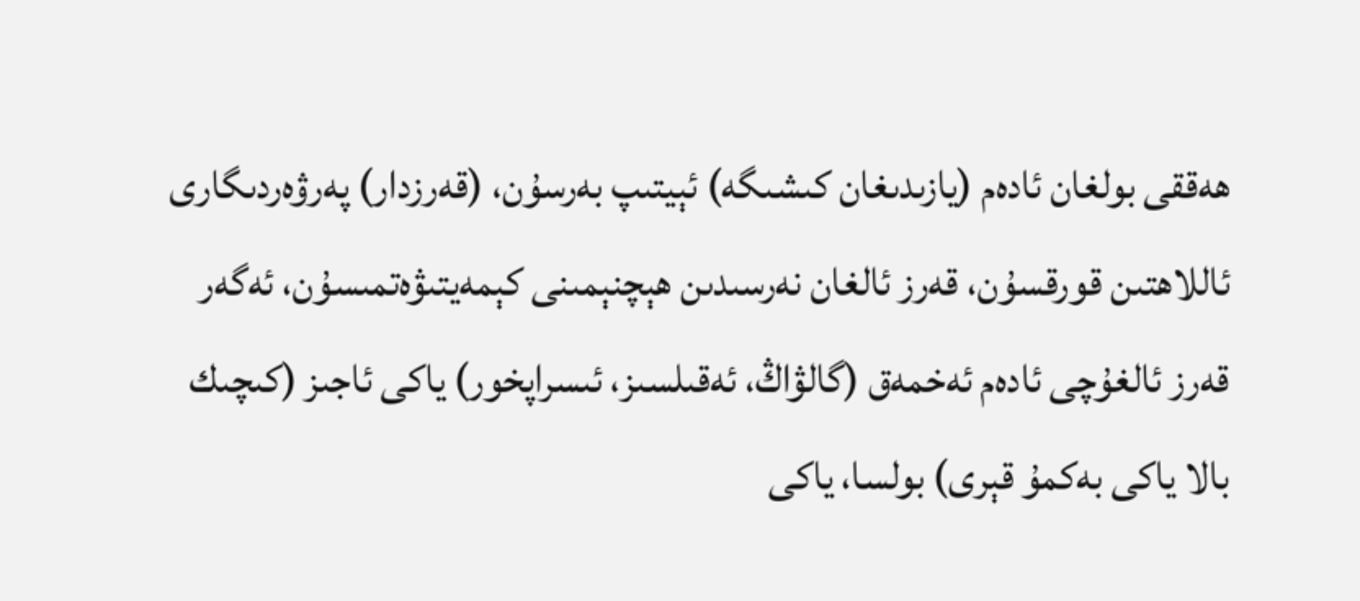ھەققى بولغان ئادەم (يازىدىغان كىشىگە) ئېيتىپ بەرسۇن، (قەرزدار) پەرۋەردىگارى ئاللاھتىن قورقسۇن، قەرز ئالغان نەرسىدىن ھېچنېمىنى كېمەيتىۋەتمىسۇن، ئەگەر قەرز ئالغۇچى ئادەم ئەخمەق (گالۋاڭ، ئەقىلسىز، ئىسراپخور) ياكى ئاجىز (كىچىك بالا ياكى بەكمۇ قېرى) بولسا، ياكى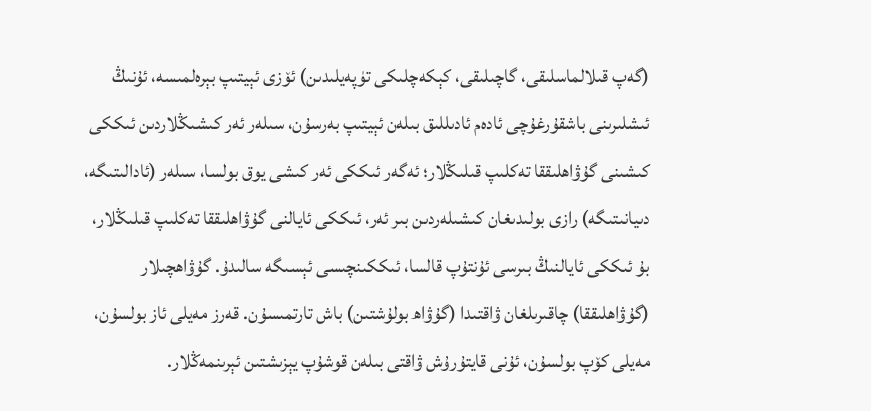(گەپ قىلالماسلىقى، گاچىلىقى، كېكەچلىكى تۈپەيلىدىن) ئۆزى ئېيتىپ بېرەلمىسە، ئۇنىڭ ئىشلىرىنى باشقۇرغۇچى ئادەم ئادىللىق بىلەن ئېيتىپ بەرسۇن، سىلەر ئەر كىشىڭلاردىن ئىككى كىشىنى گۇۋاھلىققا تەكلىپ قىلىڭلار؛ ئەگەر ئىككى ئەر كىشى يوق بولسا، سىلەر (ئادالىتىگە، دىيانىتىگە) رازى بولىدىغان كىشىلەردىن بىر ئەر، ئىككى ئايالنى گۇۋاھلىققا تەكلىپ قىلىڭلار، بۇ ئىككى ئايالنىڭ بىرسى ئۇنتۇپ قالسا، ئىككىنچىسى ئېسىگە سالىدۇ. گۇۋاھچىلار (گۇۋاھلىققا) چاقىرىلغان ۋاقتىدا (گۇۋاھ بولۇشتىن) باش تارتمىسۇن. قەرز مەيلى ئاز بولسۇن، مەيلى كۆپ بولسۇن، ئۇنى قايتۇرۇش ۋاقتى بىلەن قوشۇپ يېزىشتىن ئېرىنمەڭلار.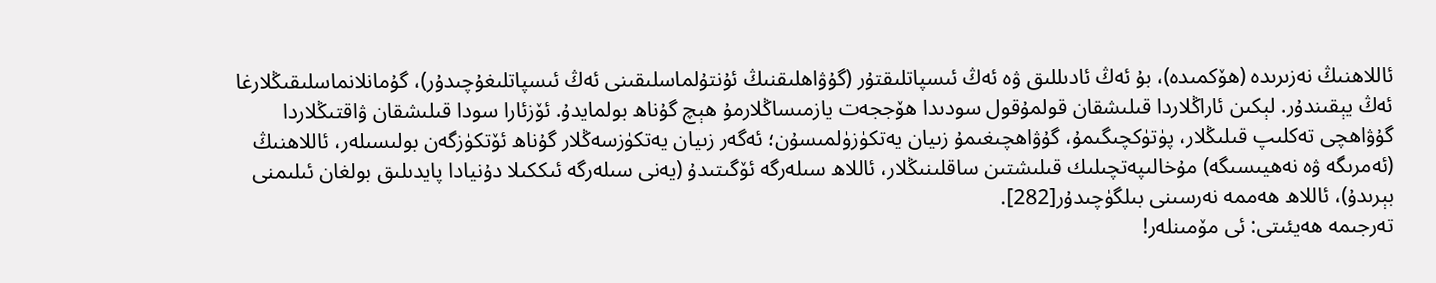ئاللاھنىڭ نەزىرىدە (ھۆكمىدە)، بۇ ئەڭ ئادىللىق ۋە ئەڭ ئىسپاتلىقتۇر (گۇۋاھلىقنىڭ ئۇنتۇلماسلىقىنى ئەڭ ئىسپاتلىغۇچىدۇر)، گۇمانلانماسلىقىڭلارغا ئەڭ يېقىندۇر. لېكىن ئاراڭلاردا قىلىشقان قولمۇقول سودىدا ھۆججەت يازمىساڭلارمۇ ھېچ گۇناھ بولمايدۇ. ئۆزئارا سودا قىلىشقان ۋاقتىڭلاردا گۇۋاھچى تەكلىپ قىلىڭلار، پۈتۈكچىگىمۇ، گۇۋاھچىغىمۇ زىيان يەتكۈزۈلمىسۇن؛ ئەگەر زىيان يەتكۈزسەڭلار گۇناھ ئۆتكۈزگەن بولىسىلەر، ئاللاھنىڭ (ئەمرىگە ۋە نەھيىسىگە) مۇخالىپەتچىلىك قىلىشتىن ساقلىنىڭلار، ئاللاھ سىلەرگە ئۆگىتىدۇ (يەنى سىلەرگە ئىككىلا دۇنيادا پايدىلىق بولغان ئىلىمنى بېرىدۇ)، ئاللاھ ھەممە نەرسىنى بىلگۈچىدۇر[282].
تەرجىمە ھەيئىتى: ئى مۆمىنلەر!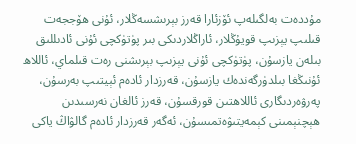مۇددەت بەلگىلەپ ئۆزئارا قەرز بېرىشسەڭلار، ئۇنى ھۆججەت قىلىپ يېزىپ قويۇڭلار، ئاراڭلاردىكى بىر پۈتۈكچى ئۇنى ئادىللىق بىلەن يازسۇن، پۈتۈكچى ئۇنى يېزىپ بېرىشنى رەت قىلماي، ئاللاھ ئۇنىڭغا بىلدۈرگەندەك يازسۇن، قەرزدار ئادەم ئېيتىپ بەرسۇن، پەرۋەردىگارى ئاللاھتىن قورقسۇن، قەرز ئالغان نەرسىدىن ھېچنېمىنى كېمەيتىۋەتمىسۇن، ئەگەر قەرزدار ئادەم گالۋاڭ ياكى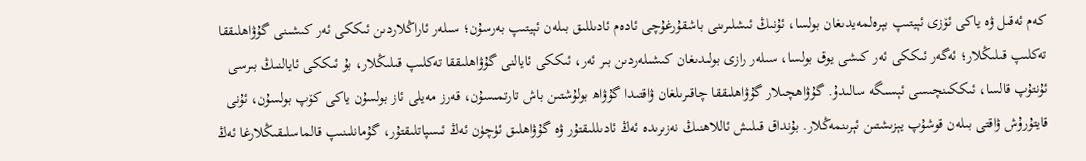كەم ئەقىل ۋە ياكى ئۆزى ئېيتىپ بېرەلمەيدىغان بولسا، ئۇنىڭ ئىشلىرىنى باشقۇرغۇچى ئادەم ئادىللىق بىلەن ئېيتىپ بەرسۇن؛ سىلەر ئاراڭلاردىن ئىككى ئەر كىشىنى گۇۋاھلىققا تەكلىپ قىلىڭلار؛ ئەگەر ئىككى ئەر كىشى يوق بولسا، سىلەر رازى بولىدىغان كىشىلەردىن بىر ئەر، ئىككى ئايالنى گۇۋاھلىققا تەكلىپ قىلىڭلار، بۇ ئىككى ئايالنىڭ بىرسى ئۇنتۇپ قالسا، ئىككىنچىسى ئېسىگە سالىدۇ. گۇۋاھچىلار گۇۋاھلىققا چاقىرىلغان ۋاقتىدا گۇۋاھ بولۇشتىن باش تارتمىسۇن، قەرز مەيلى ئاز بولسۇن ياكى كۆپ بولسۇن، ئۇنى قايتۇرۇش ۋاقتى بىلەن قوشۇپ يېزىشتىن ئېرىنمەڭلار. بۇنداق قىلىش ئاللاھنىڭ نەزىرىدە ئەڭ ئادىللىقتۇر ۋە گۇۋاھلىق ئۈچۈن ئەڭ ئىسپاتلىقتۇر، گۇمانلىنىپ قالماسلىقىڭلارغا ئەڭ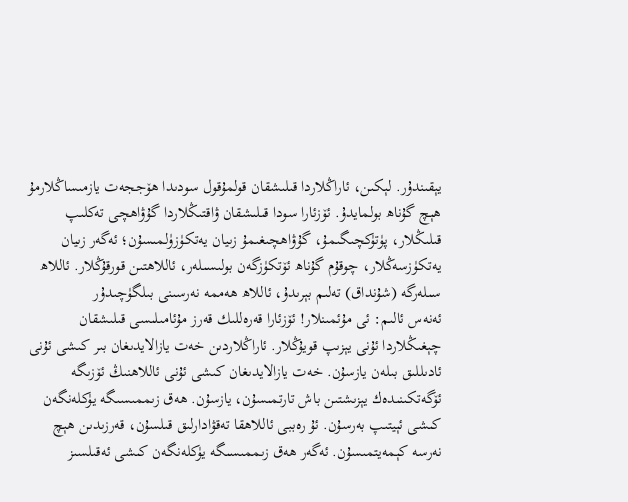يېقىندۇر. لېكىن، ئاراڭلاردا قىلىشقان قولمۇقول سودىدا ھۆججەت يازمىساڭلارمۇ ھېچ گۇناھ بولمايدۇ. ئۆزئارا سودا قىلىشقان ۋاقتىڭلاردا گۇۋاھچى تەكلىپ قىلىڭلار، پۈتۈكچىگىمۇ، گۇۋاھچىغىمۇ زىيان يەتكۈزۈلمىسۇن؛ ئەگەر زىيان يەتكۈزسەڭلار، چوقۇم گۇناھ ئۆتكۈزگەن بولىسىلەر، ئاللاھتىن قورقۇڭلار. ئاللاھ سىلەرگە (شۇنداق) تەلىم بېرىدۇ، ئاللاھ ھەممە نەرسىنى بىلگۈچىدۇر
ئەنەس ئالىم: ئى مۇئمىنلار! ئۆزئارا قەرەللىك قەرز مۇئامىلىسى قىلىشقان چېغىڭلاردا ئۇنى يېزىپ قويۇڭلار. ئاراڭلاردىن خەت يازالايدىغان بىر كىشى ئۇنى ئادىللىق بىلەن يازسۇن. خەت يازالايدىغان كىشى ئۇنى ئاللاھنىڭ ئۆزىگە ئۆگەتكىنىدەك يېزىشتىن باش تارتمىسۇن، يازسۇن. ھەق زىممىسىگە يۈكلەنگەن كىشى ئېيتىپ بەرسۇن. ئۇ رەببى ئاللاھقا تەقۋادارلىق قىلسۇن، قەرزىدىن ھېچ نەرسە كېمەيتمىسۇن. ئەگەر ھەق زىممىسىگە يۈكلەنگەن كىشى ئەقىلسىز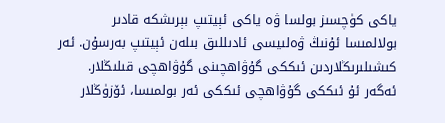ياكى كۈچسىز بولسا ۋە ياكى ئېيتىپ بېرىشكە قادىر بولالمىسا ئۇنىڭ ۋەلىيسى ئادىللىق بىلەن ئېيتىپ بەرسۇن. ئەر كىشىلىرىڭلاردىن ئىككى گۇۋاھچىنى گۇۋاھچى قىلىڭلار. ئەگەر ئۇ ئىككى گۇۋاھچى ئىككى ئەر بولمىسا، ئۆزۈڭلار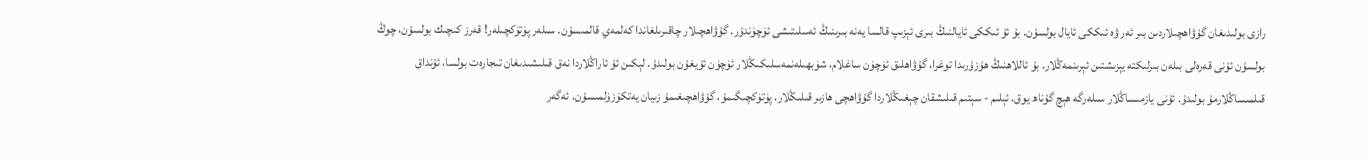رازى بولىدىغان گۇۋاھچىلاردىن بىر ئەر ۋە ئىككى ئايال بولسۇن. بۇ ئۇ ئىككى ئايالنىڭ بىرى ئېزىپ قالسا يەنە بىرىنىڭ ئەسلىتىشى ئۈچۈندۇر. گۇۋاھچىلار چاقىرىلغاندا كەلمەي قالمىسۇن. سىلەر پۈتۈكچىلەر! قەرز كىچىك بولسۇن، چوڭ بولسۇن ئۇنى قەرەلى بىلەن بىرلىكتە يېزىشتىن ئېرىنمەڭلار. بۇ ئاللاھنىڭ ھۇزۇرىدا توغرا، گۇۋاھلىق ئۈچۈن ساغلام، شۈبھىلەنمەسلىكىڭلار ئۈچۈن ئۇيغۇن بولىدۇ. لېكىن ئۇ ئاراڭلاردا نەق قىلىشىدىغان تىجارەت بولسا، ئۇنداق قىلمىساڭلارمۇ بولىدۇ. ئۇنى يازمىساڭلار سىلەرگە ھېچ گۇناھ يوق. ئېلىم - سېتىم قىلىشقان چېغىڭلاردا گۇۋاھچى ھازىر قىلىڭلار. پۈتۈكچىگىمۇ، گۇۋاھچىغىمۇ زىيان يەتكۈزۈلمىسۇن. ئەگەر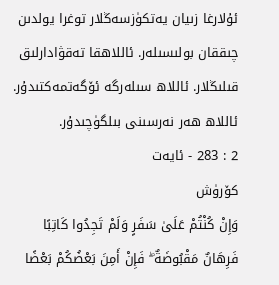ئۇلارغا زىيان يەتكۈزسەڭلار توغرا يولدىن چىققان بولىسىلەر. ئاللاھقا تەقۋادارلىق قىلىڭلار. ئاللاھ سىلەرگە ئۆگەتمەكتىدۇر. ئاللاھ ھەر نەرسىنى بىلگۈچىدۇر.
2 : 283 - ئايەت
كۆرۈش
وَإِنْ كُنْتُمْ عَلَىٰ سَفَرٍ وَلَمْ تَجِدُوا كَاتِبًا فَرِهَانٌ مَقْبُوضَةٌ ۖ فَإِنْ أَمِنَ بَعْضُكُمْ بَعْضًا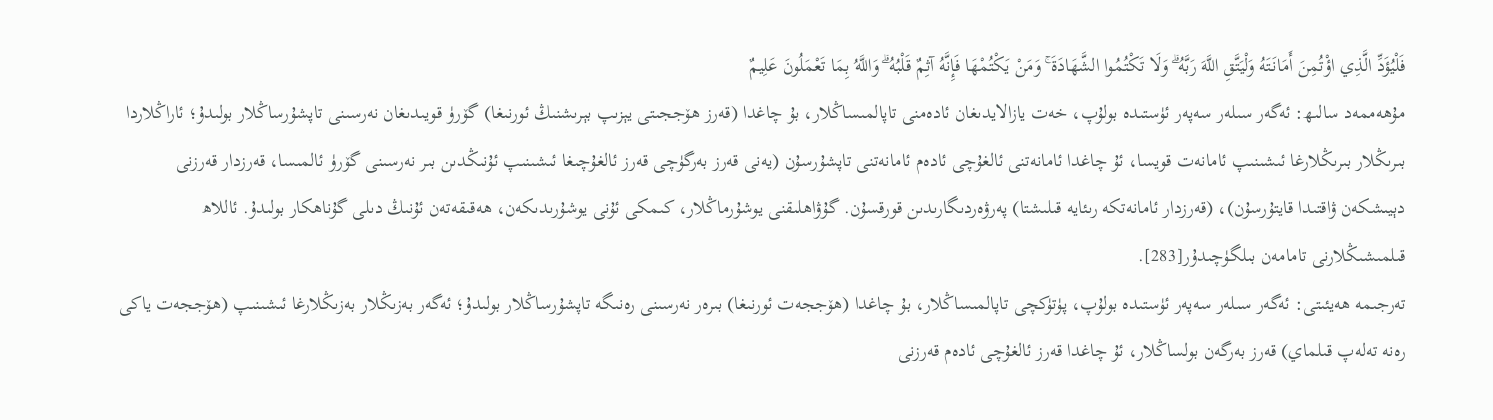فَلْيُؤَدِّ الَّذِي اؤْتُمِنَ أَمَانَتَهُ وَلْيَتَّقِ اللَّهَ رَبَّهُ ۗ وَلَا تَكْتُمُوا الشَّهَادَةَ ۚ وَمَنْ يَكْتُمْهَا فَإِنَّهُ آثِمٌ قَلْبُهُ ۗ وَاللَّهُ بِمَا تَعْمَلُونَ عَلِيمٌ
مۇھەممەد سالىھ: ئەگەر سىلەر سەپەر ئۈستىدە بولۇپ، خەت يازالايدىغان ئادەمنى تاپالمىساڭلار، بۇ چاغدا (قەرز ھۆججىتى يېزىپ بېرىشنىڭ ئورنىغا) گۆرۈ قويىدىغان نەرسىنى تاپشۇرساڭلار بولىدۇ؛ ئاراڭلاردا بىرىڭلار بىرىڭلارغا ئىشىنىپ ئامانەت قويسا، ئۇ چاغدا ئامانەتنى ئالغۇچى ئادەم ئامانەتنى تاپشۇرسۇن (يەنى قەرز بەرگۈچى قەرز ئالغۇچىغا ئىشىنىپ ئۇنىڭدىن بىر نەرسىنى گۆرۈ ئالمىسا، قەرزدار قەرزنى دېيىشكەن ۋاقتىدا قايتۇرسۇن)، (قەرزدار ئامانەتكە رىئايە قىلىشتا) پەرۋەردىگارىدىن قورقسۇن. گۇۋاھلىقنى يوشۇرماڭلار، كىمكى ئۇنى يوشۇرىدىكەن، ھەقىقەتەن ئۇنىڭ دىلى گۇناھكار بولىدۇ. ئاللاھ قىلمىشىڭلارنى تامامەن بىلگۈچىدۇر[283].
تەرجىمە ھەيئىتى: ئەگەر سىلەر سەپەر ئۈستىدە بولۇپ، پۈتۈكچى تاپالمىساڭلار، بۇ چاغدا (ھۆججەت ئورنىغا) بىرەر نەرسىنى رەنىگە تاپشۇرساڭلار بولىدۇ؛ ئەگەر بەزىڭلار بەزىڭلارغا ئىشىنىپ (ھۆججەت ياكى رەنە تەلەپ قىلماي) قەرز بەرگەن بولساڭلار، ئۇ چاغدا قەرز ئالغۇچى ئادەم قەرزنى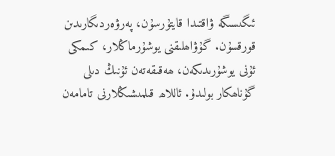ئىگىسىگە ۋاقتىدا قايتۇرسۇن، پەرۋەردىگارىدىن قورقسۇن. گۇۋاھلىقنى يوشۇرماڭلار، كىمكى ئۇنى يوشۇرىدىكەن، ھەقىقەتەن ئۇنىڭ دىلى گۇناھكار بولىدۇ. ئاللاھ قىلمىشىڭلارنى تامامەن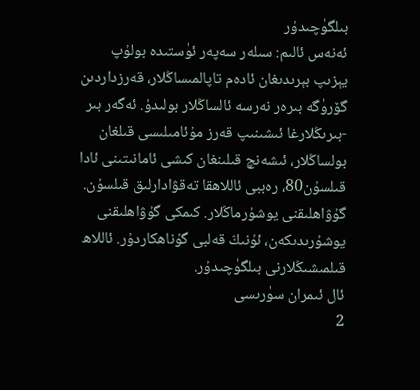بىلگۈچىدۇر
ئەنەس ئالىم: سىلەر سەپەر ئۈستىدە بولۇپ يېزىپ بېرىدىغان ئادەم تاپالمىساڭلار، قەرزداردىن گۆرۈگە بىرەر نەرسە ئالساڭلار بولىدۇ. ئەگەر بىر -بىرىڭلارغا ئىشىنىپ قەرز مۇئامىلىسى قىلغان بولساڭلار، ئىشەنچ قىلىنغان كىشى ئامانىتىنى ئادا قىلسۇن80، رەببى ئاللاھقا تەقۋادارلىق قىلسۇن. گۇۋاھلىقنى يوشۇرماڭلار. كىمكى گۇۋاھلىقنى يوشۇرىدىكەن، ئۇنىڭ قەلبى گۇناھكاردۇر. ئاللاھ قىلمىشىڭلارنى بىلگۈچىدۇر.
ئال ئىمران سۈرىسى
2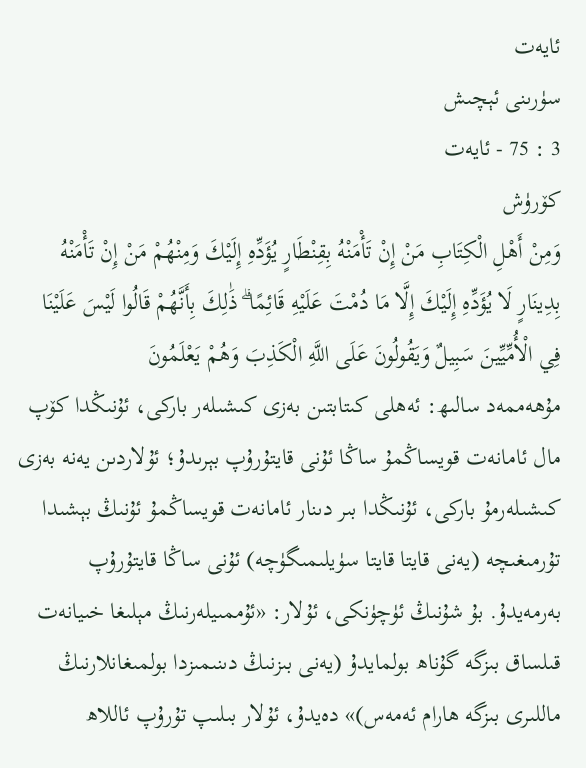ئايەت
سۈرىنى ئېچىش
3 : 75 - ئايەت
كۆرۈش
وَمِنْ أَهْلِ الْكِتَابِ مَنْ إِنْ تَأْمَنْهُ بِقِنْطَارٍ يُؤَدِّهِ إِلَيْكَ وَمِنْهُمْ مَنْ إِنْ تَأْمَنْهُ بِدِينَارٍ لَا يُؤَدِّهِ إِلَيْكَ إِلَّا مَا دُمْتَ عَلَيْهِ قَائِمًا ۗ ذَٰلِكَ بِأَنَّهُمْ قَالُوا لَيْسَ عَلَيْنَا فِي الْأُمِّيِّينَ سَبِيلٌ وَيَقُولُونَ عَلَى اللَّهِ الْكَذِبَ وَهُمْ يَعْلَمُونَ
مۇھەممەد سالىھ: ئەھلى كىتابتىن بەزى كىشىلەر باركى، ئۇنىڭدا كۆپ مال ئامانەت قويساڭمۇ ساڭا ئۇنى قايتۇرۇپ بېرىدۇ؛ ئۇلاردىن يەنە بەزى كىشىلەرمۇ باركى، ئۇنىڭدا بىر دىنار ئامانەت قويساڭمۇ ئۇنىڭ بېشىدا تۇرمىغىچە (يەنى قايتا قايتا سۈيلىمىگۈچە) ئۇنى ساڭا قايتۇرۇپ بەرمەيدۇ. بۇ شۇنىڭ ئۈچۈنكى، ئۇلار: «ئۇممىيلەرنىڭ مېلىغا خىيانەت قىلساق بىزگە گۇناھ بولمايدۇ (يەنى بىزنىڭ دىنىمىزدا بولمىغانلارنىڭ ماللىرى بىزگە ھارام ئەمەس)» دەيدۇ، ئۇلار بىلىپ تۇرۇپ ئاللاھ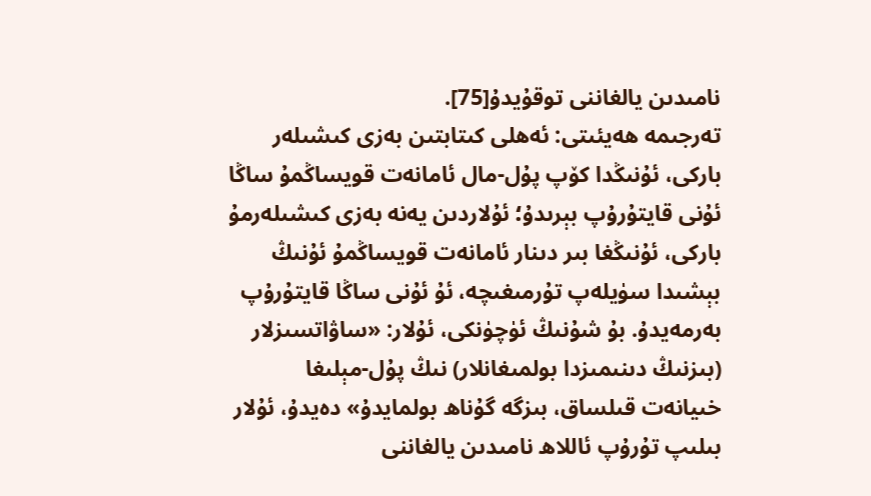نامىدىن يالغاننى توقۇيدۇ[75].
تەرجىمە ھەيئىتى: ئەھلى كىتابتىن بەزى كىشىلەر باركى، ئۇنىڭدا كۆپ پۇل-مال ئامانەت قويساڭمۇ ساڭا ئۇنى قايتۇرۇپ بېرىدۇ؛ ئۇلاردىن يەنە بەزى كىشىلەرمۇ باركى، ئۇنىڭغا بىر دىنار ئامانەت قويساڭمۇ ئۇنىڭ بېشىدا سۈيلەپ تۇرمىغىچە، ئۇ ئۇنى ساڭا قايتۇرۇپ بەرمەيدۇ. بۇ شۇنىڭ ئۈچۈنكى، ئۇلار: «ساۋاتسىزلار (بىزنىڭ دىنىمىزدا بولمىغانلار) نىڭ پۇل-مېلىغا خىيانەت قىلساق، بىزگە گۇناھ بولمايدۇ» دەيدۇ، ئۇلار بىلىپ تۇرۇپ ئاللاھ نامىدىن يالغاننى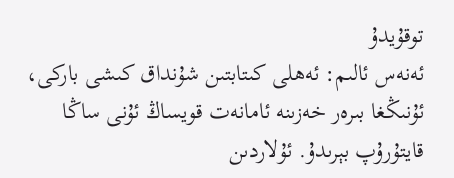توقۇيدۇ
ئەنەس ئالىم: ئەھلى كىتابتىن شۇنداق كىشى باركى، ئۇنىڭغا بىرەر خەزىنە ئامانەت قويساڭ ئۇنى ساڭا قايتۇرۇپ بېرىدۇ. ئۇلاردىن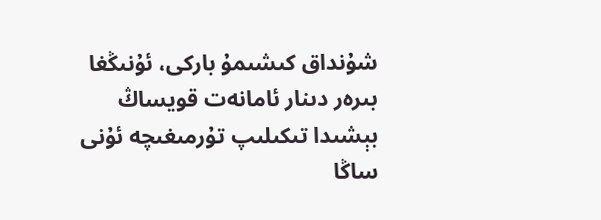شۇنداق كىشىمۇ باركى، ئۇنىڭغا بىرەر دىنار ئامانەت قويساڭ بېشىدا تىكىلىپ تۇرمىغىچە ئۇنى ساڭا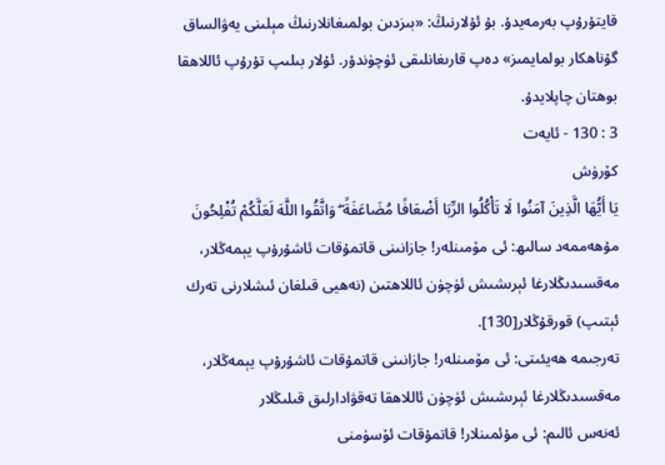قايتۇرۇپ بەرمەيدۇ. بۇ ئۇلارنىڭ: «بىزدىن بولمىغانلارنىڭ مېلىنى يەۋالساق گۇناھكار بولمايمىز» دەپ قارىغانلىقى ئۈچۈندۇر. ئۇلار بىلىپ تۇرۇپ ئاللاھقا بوھتان چاپلايدۇ.
3 : 130 - ئايەت
كۆرۈش
يَا أَيُّهَا الَّذِينَ آمَنُوا لَا تَأْكُلُوا الرِّبَا أَضْعَافًا مُضَاعَفَةً ۖ وَاتَّقُوا اللَّهَ لَعَلَّكُمْ تُفْلِحُونَ
مۇھەممەد سالىھ: ئى مۆمىنلەر! جازانىنى قاتمۇقات ئاشۇرۇپ يېمەڭلار، مەقسىدىڭلارغا ئېرىشىش ئۈچۈن ئاللاھتىن (نەھيى قىلغان ئىشلارنى تەرك ئېتىپ) قورقۇڭلار[130].
تەرجىمە ھەيئىتى: ئى مۆمىنلەر! جازانىنى قاتمۇقات ئاشۇرۇپ يېمەڭلار، مەقسىدىڭلارغا ئېرىشىش ئۈچۈن ئاللاھقا تەقۋادارلىق قىلىڭلار
ئەنەس ئالىم: ئى مۇئمىنلار! قاتمۇقات ئۆسۈمنى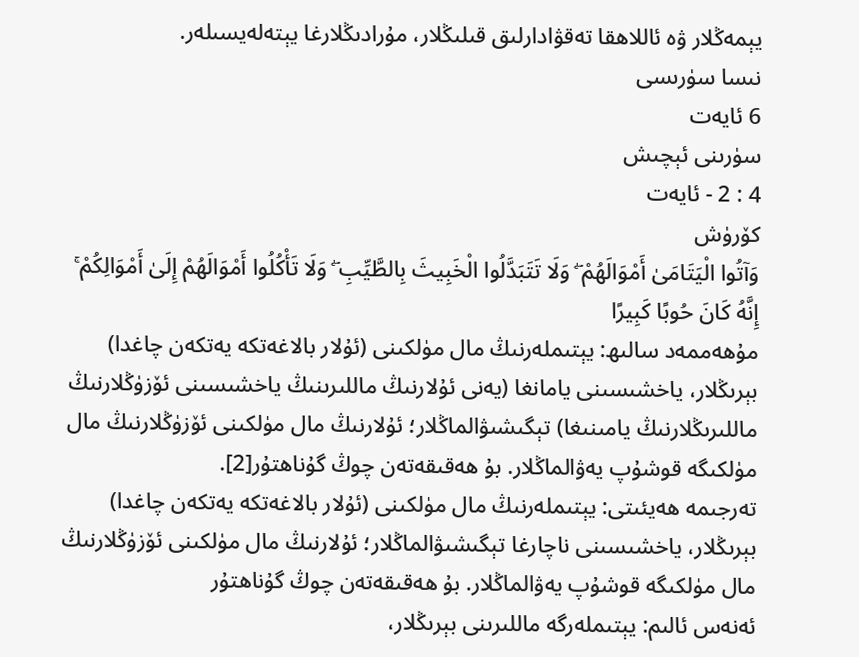يېمەڭلار ۋە ئاللاھقا تەقۋادارلىق قىلىڭلار، مۇرادىڭلارغا يېتەلەيسىلەر.
نىسا سۈرىسى
6 ئايەت
سۈرىنى ئېچىش
4 : 2 - ئايەت
كۆرۈش
وَآتُوا الْيَتَامَىٰ أَمْوَالَهُمْ ۖ وَلَا تَتَبَدَّلُوا الْخَبِيثَ بِالطَّيِّبِ ۖ وَلَا تَأْكُلُوا أَمْوَالَهُمْ إِلَىٰ أَمْوَالِكُمْ ۚ إِنَّهُ كَانَ حُوبًا كَبِيرًا
مۇھەممەد سالىھ: يېتىملەرنىڭ مال مۈلكىنى (ئۇلار بالاغەتكە يەتكەن چاغدا) بېرىڭلار، ياخشىسىنى يامانغا (يەنى ئۇلارنىڭ ماللىرىنىڭ ياخشىسىنى ئۆزۈڭلارنىڭ ماللىرىڭلارنىڭ يامىنىغا) تېگىشىۋالماڭلار؛ ئۇلارنىڭ مال مۈلكىنى ئۆزۈڭلارنىڭ مال مۈلكىگە قوشۇپ يەۋالماڭلار. بۇ ھەقىقەتەن چوڭ گۇناھتۇر[2].
تەرجىمە ھەيئىتى: يېتىملەرنىڭ مال مۈلكىنى (ئۇلار بالاغەتكە يەتكەن چاغدا) بېرىڭلار، ياخشىسىنى ناچارغا تېگىشىۋالماڭلار؛ ئۇلارنىڭ مال مۈلكىنى ئۆزۈڭلارنىڭ مال مۈلكىگە قوشۇپ يەۋالماڭلار. بۇ ھەقىقەتەن چوڭ گۇناھتۇر
ئەنەس ئالىم: يېتىملەرگە ماللىرىنى بېرىڭلار،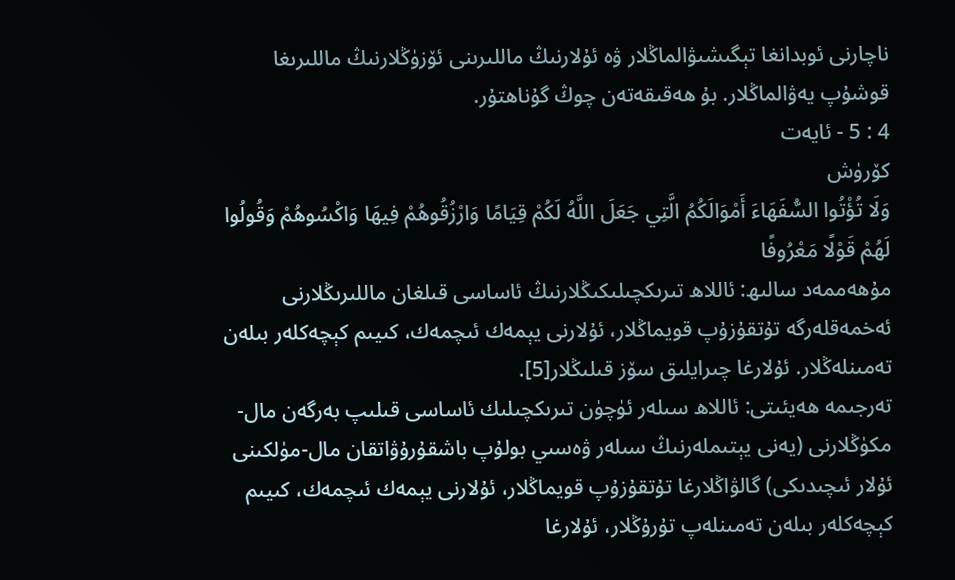ناچارنى ئوبدانغا تېگىشىۋالماڭلار ۋە ئۇلارنىڭ ماللىرىنى ئۆزۈڭلارنىڭ ماللىرىغا قوشۇپ يەۋالماڭلار. بۇ ھەقىقەتەن چوڭ گۇناھتۇر.
4 : 5 - ئايەت
كۆرۈش
وَلَا تُؤْتُوا السُّفَهَاءَ أَمْوَالَكُمُ الَّتِي جَعَلَ اللَّهُ لَكُمْ قِيَامًا وَارْزُقُوهُمْ فِيهَا وَاكْسُوهُمْ وَقُولُوا لَهُمْ قَوْلًا مَعْرُوفًا
مۇھەممەد سالىھ: ئاللاھ تىرىكچىلىكىڭلارنىڭ ئاساسى قىلغان ماللىرىڭلارنى ئەخمەقلەرگە تۇتقۇزۇپ قويماڭلار، ئۇلارنى يېمەك ئىچمەك، كىيىم كېچەكلەر بىلەن تەمىنلەڭلار. ئۇلارغا چىرايلىق سۆز قىلىڭلار[5].
تەرجىمە ھەيئىتى: ئاللاھ سىلەر ئۈچۈن تىرىكچىلىك ئاساسى قىلىپ بەرگەن مال-مكۈڭلارنى (يەنى يېتىملەرنىڭ سىلەر ۋەسىي بولۇپ باشقۇرۇۋاتقان مال-مۈلكىنى ئۇلار ئىچىدىكى) گالۋاڭلارغا تۇتقۇزۇپ قويماڭلار، ئۇلارنى يېمەك ئىچمەك، كىيىم كېچەكلەر بىلەن تەمىنلەپ تۇرۇڭلار، ئۇلارغا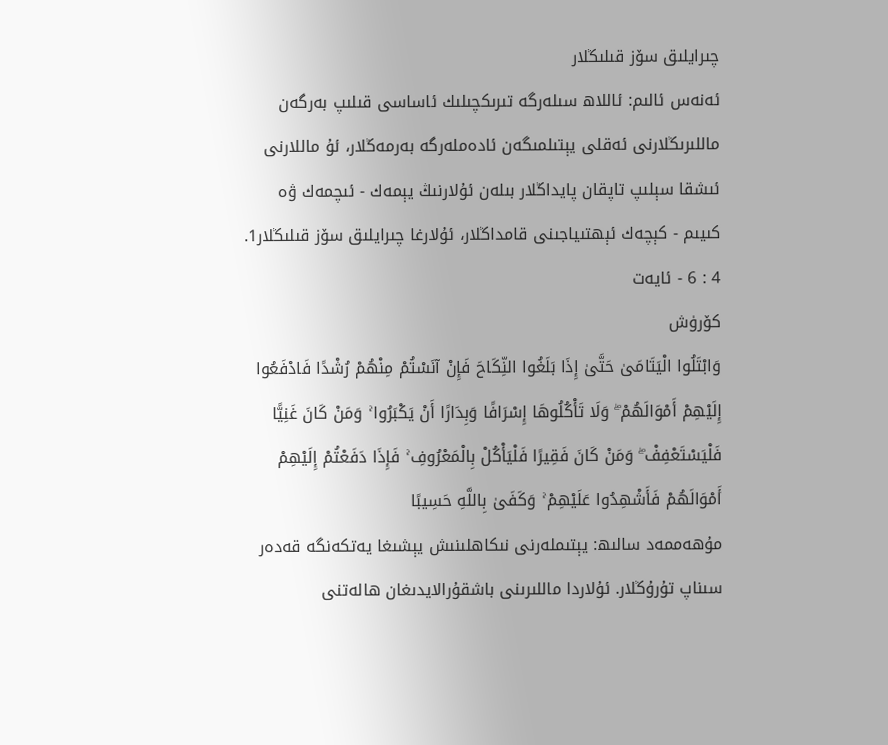چىرايلىق سۆز قىلىڭلار
ئەنەس ئالىم: ئاللاھ سىلەرگە تىرىكچىلىك ئاساسى قىلىپ بەرگەن ماللىرىڭلارنى ئەقلى يېتىلمىگەن ئادەملەرگە بەرمەڭلار، ئۇ ماللارنى ئىشقا سېلىپ تاپقان پايداڭلار بىلەن ئۇلارنىڭ يېمەك - ئىچمەك ۋە كىيىم - كېچەك ئېھتىياجىنى قامداڭلار، ئۇلارغا چىرايلىق سۆز قىلىڭلار1.
4 : 6 - ئايەت
كۆرۈش
وَابْتَلُوا الْيَتَامَىٰ حَتَّىٰ إِذَا بَلَغُوا النِّكَاحَ فَإِنْ آنَسْتُمْ مِنْهُمْ رُشْدًا فَادْفَعُوا إِلَيْهِمْ أَمْوَالَهُمْ ۖ وَلَا تَأْكُلُوهَا إِسْرَافًا وَبِدَارًا أَنْ يَكْبَرُوا ۚ وَمَنْ كَانَ غَنِيًّا فَلْيَسْتَعْفِفْ ۖ وَمَنْ كَانَ فَقِيرًا فَلْيَأْكُلْ بِالْمَعْرُوفِ ۚ فَإِذَا دَفَعْتُمْ إِلَيْهِمْ أَمْوَالَهُمْ فَأَشْهِدُوا عَلَيْهِمْ ۚ وَكَفَىٰ بِاللَّهِ حَسِيبًا
مۇھەممەد سالىھ: يېتىملەرنى نىكاھلىنىش يېشىغا يەتكەنگە قەدەر سىناپ تۇرۇڭلار. ئۇلاردا ماللىرىنى باشقۇرالايدىغان ھالەتنى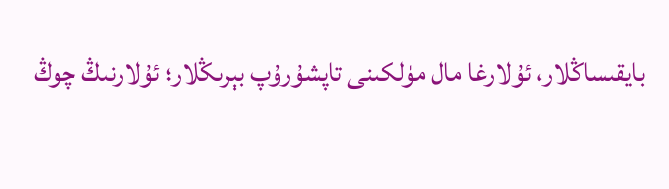بايقىساڭلار، ئۇلارغا مال مۈلكىنى تاپشۇرۇپ بېرىڭلار؛ ئۇلارنىڭ چوڭ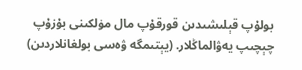بولۇپ قېلىشىدىن قورقۇپ مال مۈلكىنى بۇزۇپ چېچىپ يەۋالماڭلار. (يېتىمگە ۋەسى بولغانلاردىن)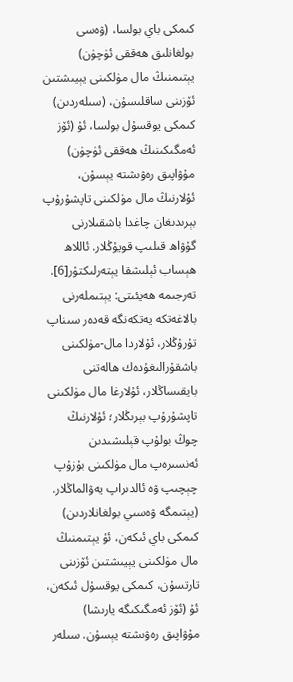كىمكى باي بولسا، (ۋەسى بولغانلىق ھەققى ئۈچۈن) يېتىمنىڭ مال مۈلكىنى يېيىشتىن ئۆزىنى ساقلىسۇن، (سىلەردىن) كىمكى يوقسۇل بولسا، ئۇ (ئۆز ئەمگىكىنىڭ ھەققى ئۈچۈن) مۇۋاپىق رەۋىشتە يېسۇن، ئۇلارنىڭ مال مۈلكىنى تاپشۇرۇپ بېرىدىغان چاغدا باشقىلارنى گۇۋاھ قىلىپ قويۇڭلار. ئاللاھ ھېساب ئېلىشقا يېتەرلىكتۇر[6].
تەرجىمە ھەيئىتى: يېتىملەرنى بالاغەتكە يەتكەنگە قەدەر سىناپ تۇرۇڭلار، ئۇلاردا مال-مۈلكىنى باشقۇرالىغۇدەك ھالەتنى بايقىساڭلار، ئۇلارغا مال مۈلكىنى تاپشۇرۇپ بېرىڭلار؛ ئۇلارنىڭ چوڭ بولۇپ قېلىشىدىن ئەنسىرەپ مال مۈلكىنى بۇزۇپ چېچىپ ۋە ئالدىراپ يەۋالماڭلار. (يېتىمگە ۋەسىي بولغانلاردىن) كىمكى باي ئىكەن، ئۇ يېتىمنىڭ مال مۈلكىنى يېيىشتىن ئۆزىنى تارتسۇن، كىمكى يوقسۇل ئىكەن، ئۇ (ئۆز ئەمگىكىگە يارىشا) مۇۋاپىق رەۋىشتە يېسۇن. سىلەر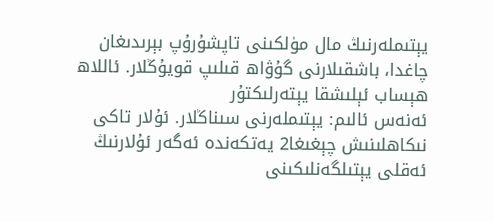يېتىملەرنىڭ مال مۈلكىنى تاپشۇرۇپ بېرىدىغان چاغدا، باشقىلارنى گۇۋاھ قىلىپ قويۇڭلار. ئاللاھ ھېساب ئېلىشقا يېتەرلىكتۇر
ئەنەس ئالىم: يېتىملەرنى سىناڭلار. ئۇلار تاكى نىكاھلىنىش چېغىغا2 يەتكەندە ئەگەر ئۇلارنىڭ ئەقلى يېتىلگەنلىكىنى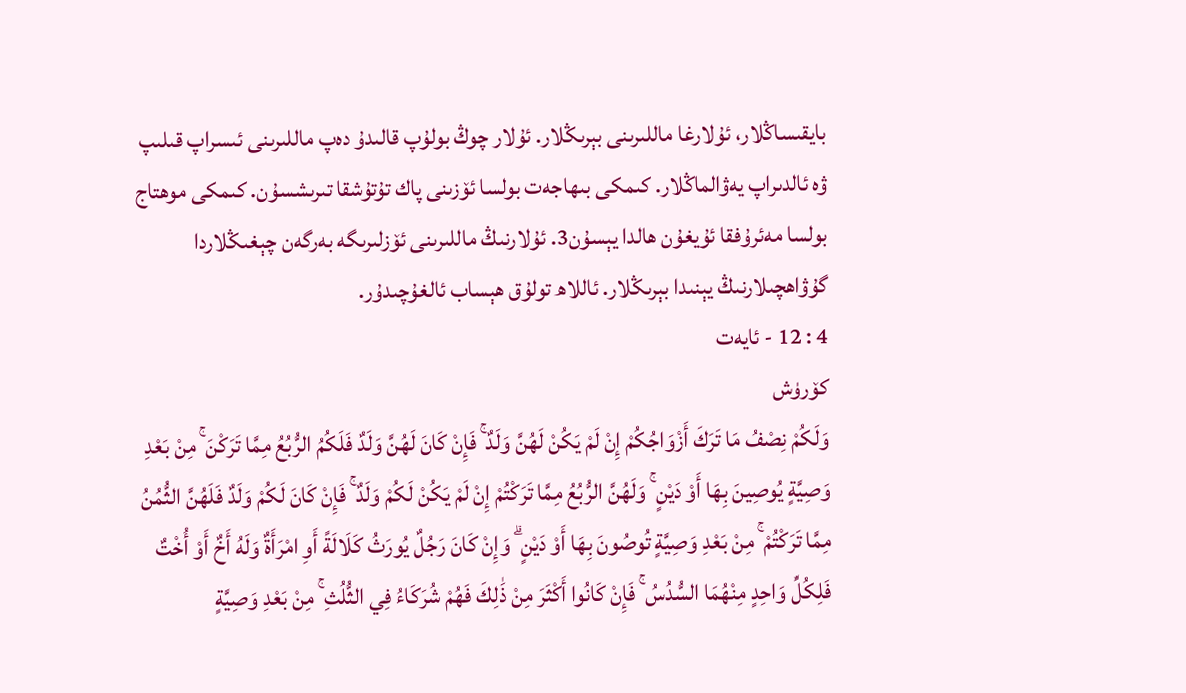بايقىساڭلار، ئۇلارغا ماللىرىنى بېرىڭلار. ئۇلار چوڭ بولۇپ قالىدۇ دەپ ماللىرىنى ئىسراپ قىلىپ ۋە ئالدىراپ يەۋالماڭلار. كىمكى بىھاجەت بولسا ئۆزىنى پاك تۇتۇشقا تىرىشسۇن. كىمكى موھتاج بولسا مەئرۇفقا ئۇيغۇن ھالدا يېسۇن3. ئۇلارنىڭ ماللىرىنى ئۆزلىرىگە بەرگەن چېغىڭلاردا گۇۋاھچىلارنىڭ يېنىدا بېرىڭلار. ئاللاھ تولۇق ھېساب ئالغۇچىدۇر.
4 : 12 - ئايەت
كۆرۈش
وَلَكُمْ نِصْفُ مَا تَرَكَ أَزْوَاجُكُمْ إِنْ لَمْ يَكُنْ لَهُنَّ وَلَدٌ ۚ فَإِنْ كَانَ لَهُنَّ وَلَدٌ فَلَكُمُ الرُّبُعُ مِمَّا تَرَكْنَ ۚ مِنْ بَعْدِ وَصِيَّةٍ يُوصِينَ بِهَا أَوْ دَيْنٍ ۚ وَلَهُنَّ الرُّبُعُ مِمَّا تَرَكْتُمْ إِنْ لَمْ يَكُنْ لَكُمْ وَلَدٌ ۚ فَإِنْ كَانَ لَكُمْ وَلَدٌ فَلَهُنَّ الثُّمُنُ مِمَّا تَرَكْتُمْ ۚ مِنْ بَعْدِ وَصِيَّةٍ تُوصُونَ بِهَا أَوْ دَيْنٍ ۗ وَإِنْ كَانَ رَجُلٌ يُورَثُ كَلَالَةً أَوِ امْرَأَةٌ وَلَهُ أَخٌ أَوْ أُخْتٌ فَلِكُلِّ وَاحِدٍ مِنْهُمَا السُّدُسُ ۚ فَإِنْ كَانُوا أَكْثَرَ مِنْ ذَٰلِكَ فَهُمْ شُرَكَاءُ فِي الثُّلُثِ ۚ مِنْ بَعْدِ وَصِيَّةٍ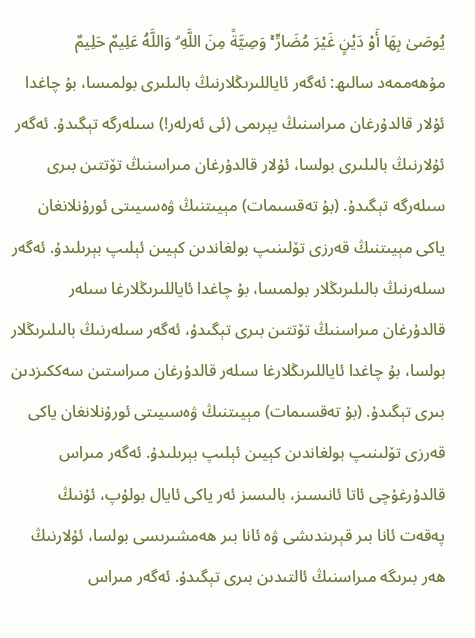يُوصَىٰ بِهَا أَوْ دَيْنٍ غَيْرَ مُضَارٍّ ۚ وَصِيَّةً مِنَ اللَّهِ ۗ وَاللَّهُ عَلِيمٌ حَلِيمٌ
مۇھەممەد سالىھ: ئەگەر ئاياللىرىڭلارنىڭ بالىلىرى بولمىسا، بۇ چاغدا ئۇلار قالدۇرغان مىراسنىڭ يېرىمى (ئى ئەرلەر!) سىلەرگە تېگىدۇ. ئەگەر ئۇلارنىڭ بالىلىرى بولسا، ئۇلار قالدۇرغان مىراسنىڭ تۆتتىن بىرى سىلەرگە تېگىدۇ. (بۇ تەقسىمات) مېيىتنىڭ ۋەسىيىتى ئورۇنلانغان ياكى مېيىتنىڭ قەرزى تۆلىنىپ بولغاندىن كېيىن ئېلىپ بېرىلىدۇ. ئەگەر سىلەرنىڭ بالىلىرىڭلار بولمىسا، بۇ چاغدا ئاياللىرىڭلارغا سىلەر قالدۇرغان مىراسنىڭ تۆتتىن بىرى تېگىدۇ، ئەگەر سىلەرنىڭ بالىلىرىڭلار بولسا، بۇ چاغدا ئاياللىرىڭلارغا سىلەر قالدۇرغان مىراستىن سەككىزدىن بىرى تېگىدۇ. (بۇ تەقسىمات) مېيىتنىڭ ۋەسىيىتى ئورۇنلانغان ياكى قەرزى تۆلىنىپ بولغاندىن كېيىن ئېلىپ بېرىلىدۇ. ئەگەر مىراس قالدۇرغۇچى ئاتا ئانىسىز، بالىسىز ئەر ياكى ئايال بولۇپ، ئۇنىڭ پەقەت ئانا بىر قېرىندىشى ۋە ئانا بىر ھەمشىرىسى بولسا، ئۇلارنىڭ ھەر بىرىگە مىراسنىڭ ئالتىدىن بىرى تېگىدۇ. ئەگەر مىراس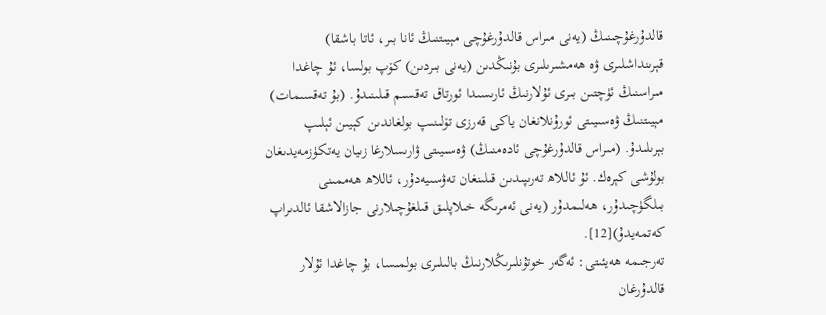قالدۇرغۇچىنىڭ (يەنى مىراس قالدۇرغۇچى مېيىتنىڭ ئانا بىر، ئاتا باشقا) قېرىنداشلىرى ۋە ھەمشىرىلىرى بۇنىڭدىن (يەنى بىردىن) كۆپ بولسا، ئۇ چاغدا مىراسنىڭ ئۈچتىن بىرى ئۇلارنىڭ ئارىسىدا ئورتاق تەقسىم قىلىنىدۇ. (بۇ تەقسىمات) مېيىتنىڭ ۋەسىيىتى ئورۇنلانغان ياكى قەرزى تۆلىنىپ بولغاندىن كېيىن ئېلىپ بېرىلىدۇ. (مىراس قالدۇرغۇچى ئادەمنىڭ) ۋەسىيىتى ۋارىسلارغا زىيان يەتكۈزمەيدىغان بولۇشى كېرەك. ئۇ ئاللاھ تەرىپىدىن قىلىنغان تەۋسىيەدۇر، ئاللاھ ھەممىنى بىلگۈچىدۇر، ھەلىمدۇر (يەنى ئەمرىگە خىلاپلىق قىلغۇچىلارنى جازالاشقا ئالدىراپ كەتمەيدۇ)[12].
تەرجىمە ھەيئىتى: ئەگەر خوتۇنلىرىڭلارنىڭ بالىلىرى بولمىسا، بۇ چاغدا ئۇلار قالدۇرغان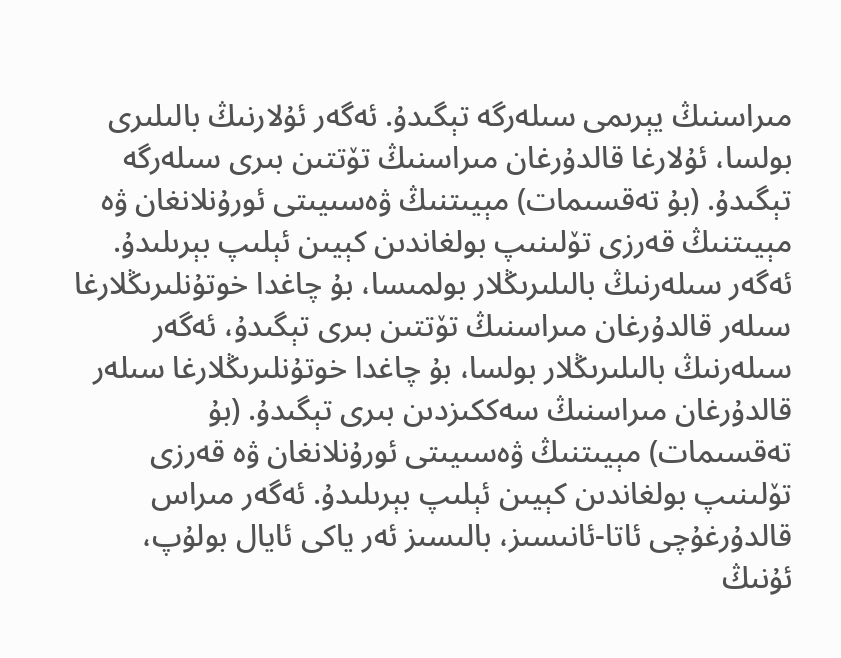مىراسنىڭ يېرىمى سىلەرگە تېگىدۇ. ئەگەر ئۇلارنىڭ بالىلىرى بولسا، ئۇلارغا قالدۇرغان مىراسنىڭ تۆتتىن بىرى سىلەرگە تېگىدۇ. (بۇ تەقسىمات) مېيىتنىڭ ۋەسىيىتى ئورۇنلانغان ۋە مېيىتنىڭ قەرزى تۆلىنىپ بولغاندىن كېيىن ئېلىپ بېرىلىدۇ. ئەگەر سىلەرنىڭ بالىلىرىڭلار بولمىسا، بۇ چاغدا خوتۇنلىرىڭلارغا سىلەر قالدۇرغان مىراسنىڭ تۆتتىن بىرى تېگىدۇ، ئەگەر سىلەرنىڭ بالىلىرىڭلار بولسا، بۇ چاغدا خوتۇنلىرىڭلارغا سىلەر قالدۇرغان مىراسنىڭ سەككىزدىن بىرى تېگىدۇ. (بۇ تەقسىمات) مېيىتنىڭ ۋەسىيىتى ئورۇنلانغان ۋە قەرزى تۆلىنىپ بولغاندىن كېيىن ئېلىپ بېرىلىدۇ. ئەگەر مىراس قالدۇرغۇچى ئاتا-ئانىسىز، بالىسىز ئەر ياكى ئايال بولۇپ، ئۇنىڭ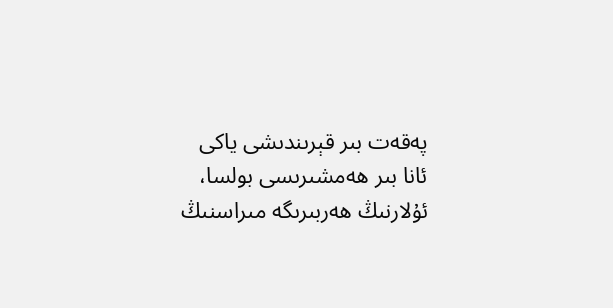پەقەت بىر قېرىندىشى ياكى ئانا بىر ھەمشىرىسى بولسا، ئۇلارنىڭ ھەربىرىگە مىراسنىڭ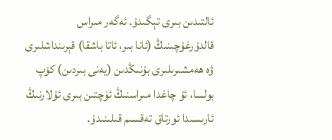ئالتىدىن بىرى تېگىدۇ. ئەگەر مىراس قالدۇرغۇچىنىڭ (ئانا بىر، ئاتا باشقا) قېرىنداشلىرى ۋە ھەمشىرىلىرى بۇنىڭدىن (يەنى بىردىن) كۆپ بولسا، ئۇ چاغدا مىراسنىڭ ئۈچتىن بىرى ئۇلارنىڭ ئارىسىدا ئورتاق تەقسىم قىلىنىدۇ.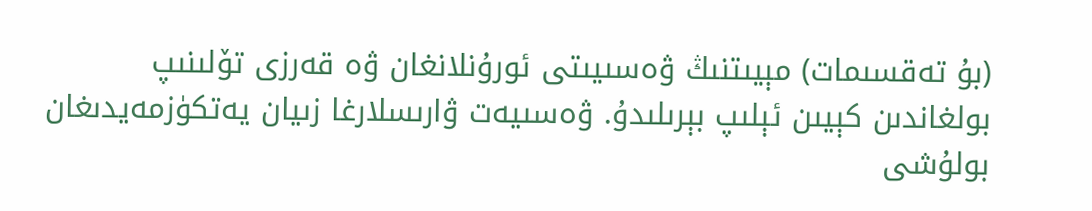(بۇ تەقسىمات) مېيىتنىڭ ۋەسىيىتى ئورۇنلانغان ۋە قەرزى تۆلىنىپ بولغاندىن كېيىن ئېلىپ بېرىلىدۇ. ۋەسىيەت ۋارىسلارغا زىيان يەتكۈزمەيدىغان بولۇشى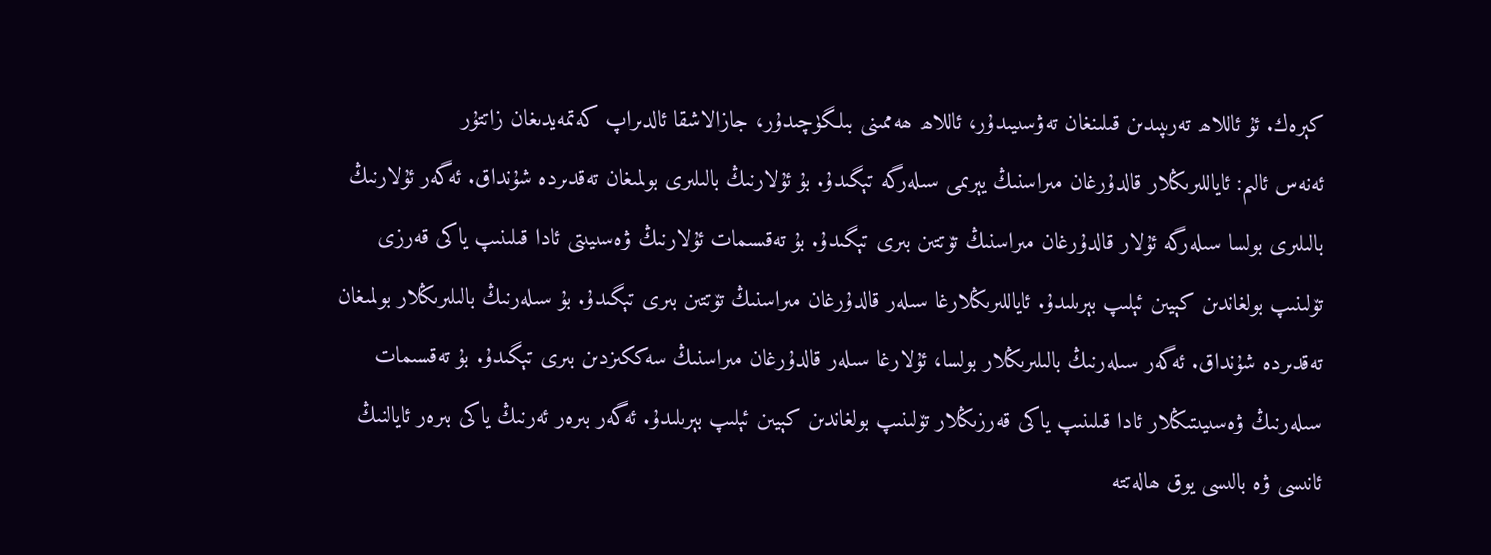كېرەك. ئۇ ئاللاھ تەرىپىدىن قىلىنغان تەۋسىيىدۇر، ئاللاھ ھەممىنى بىلگۈچىدۇر، جازالاشقا ئالدىراپ كەتمەيدىغان زاتتۇر
ئەنەس ئالىم: ئاياللىرىڭلار قالدۇرغان مىراسنىڭ يېرىمى سىلەرگە تېگىدۇ. بۇ ئۇلارنىڭ بالىلىرى بولمىغان تەقدىردە شۇنداق. ئەگەر ئۇلارنىڭ بالىلىرى بولسا سىلەرگە ئۇلار قالدۇرغان مىراسنىڭ تۆتتىن بىرى تېگىدۇ. بۇ تەقسىمات ئۇلارنىڭ ۋەسىيىتى ئادا قىلىنىپ ياكى قەرزى تۆلىنىپ بولغاندىن كېيىن ئېلىپ بېرىلىدۇ. ئاياللىرىڭلارغا سىلەر قالدۇرغان مىراسنىڭ تۆتتىن بىرى تېگىدۇ. بۇ سىلەرنىڭ بالىلىرىڭلار بولمىغان تەقدىردە شۇنداق. ئەگەر سىلەرنىڭ بالىلىرىڭلار بولسا، ئۇلارغا سىلەر قالدۇرغان مىراسنىڭ سەككىزدىن بىرى تېگىدۇ. بۇ تەقسىمات سىلەرنىڭ ۋەسىيىتىڭلار ئادا قىلىنىپ ياكى قەرزىڭلار تۆلىنىپ بولغاندىن كېيىن ئېلىپ بېرىلىدۇ. ئەگەر بىرەر ئەرنىڭ ياكى بىرەر ئايالنىڭ ئانىسى ۋە بالىسى يوق ھالەتتە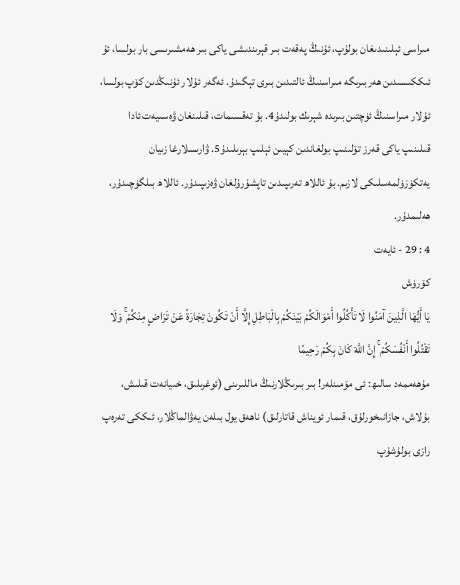مىراسى ئېلىنىدىغان بولۇپ، ئۇنىڭ پەقەت بىر قېرىندىشى ياكى بىر ھەمشىرىسى بار بولسا، ئۇ ئىككىسىدىن ھەربىرىگە مىراسنىڭ ئالتىدىن بىرى تېگىدۇ. ئەگەر ئۇلار ئۇنىڭدىن كۆپ بولسا، ئۇلار مىراسنىڭ ئۈچتىن بىرىدە شېرىك بولىدۇ4. بۇ تەقسىمات، قىلىنغان ۋەسىيەت ئادا قىلىنىپ ياكى قەرز تۆلىنىپ بولغاندىن كېيىن ئېلىپ بېرىلىدۇ5. ۋارىسلارغا زىيان يەتكۈزۈلمەسلىكى لازىم. بۇ ئاللاھ تەرىپىدىن تاپشۇرۇلغان ۋەزىپىدۇر. ئاللاھ بىلگۈچىدۇر، ھەلىمدۇر.
4 : 29 - ئايەت
كۆرۈش
يَا أَيُّهَا الَّذِينَ آمَنُوا لَا تَأْكُلُوا أَمْوَالَكُمْ بَيْنَكُمْ بِالْبَاطِلِ إِلَّا أَنْ تَكُونَ تِجَارَةً عَنْ تَرَاضٍ مِنْكُمْ ۚ وَلَا تَقْتُلُوا أَنْفُسَكُمْ ۚ إِنَّ اللَّهَ كَانَ بِكُمْ رَحِيمًا
مۇھەممەد سالىھ: ئى مۆمىنلەر! بىر بىرىڭلارنىڭ ماللىرىنى (ئوغرىلىق، خىيانەت قىلىش، بۇلاش، جازانىخورلۇق، قىمار ئويناش قاتارلىق) ناھەق يول بىلەن يەۋالماڭلار، ئىككى تەرەپ رازى بولۇشۇپ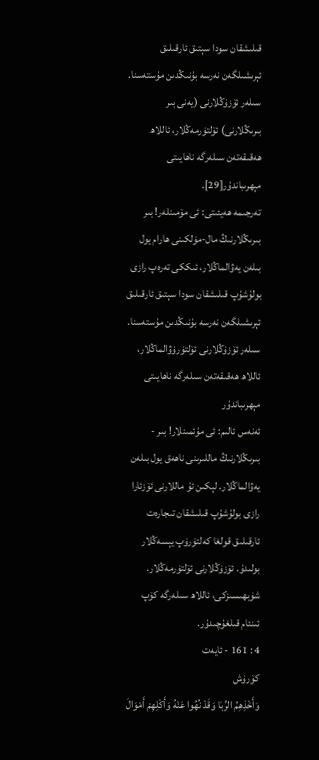قىلىشقان سودا سېتىق ئارقىلىق ئېرىشىلگەن نەرسە بۇنىڭدىن مۇستەسنا. سىلەر ئۆزۈڭلارنى (يەنى بىر بىرىڭلارنى) ئۆلتۈرمەڭلار، ئاللاھ ھەقىقەتەن سىلەرگە ناھايىتى مېھرىباندۇر[29].
تەرجىمە ھەيئىتى: ئى مۆمىنلەر! بىر بىرىڭلارنىڭ مال-مۈلكىنى ھارام يول بىلەن يەۋالماڭلار، ئىككى تەرەپ رازى بولۇشۇپ قىلىشقان سودا سېتىق ئارقىلىق ئېرىشىلگەن نەرسە بۇنىڭدىن مۇستەسنا. سىلەر ئۆزۈڭلارنى ئۆلتۈرۈۋالماڭلار، ئاللاھ ھەقىقەتەن سىلەرگە ناھايىتى مېھرىباندۇر
ئەنەس ئالىم: ئى مۇئمىنلار! بىر - بىرىڭلارنىڭ ماللىرىنى ناھەق يول بىلەن يەۋالماڭلار. لېكىن ئۇ ماللارنى ئۆزئارا رازى بولۇشۇپ قىلىشقان تىجارەت ئارقىلىق قولغا كەلتۈرۈپ يېسەڭلار بولىدۇ. ئۆزۈڭلارنى ئۆلتۈرمەڭلار. شۈبھىسىزكى، ئاللاھ سىلەرگە كۆپ ئىنئام قىلغۇچىدۇر.
4 : 161 - ئايەت
كۆرۈش
وَأَخْذِهِمُ الرِّبَا وَقَدْ نُهُوا عَنْهُ وَأَكْلِهِمْ أَمْوَالَ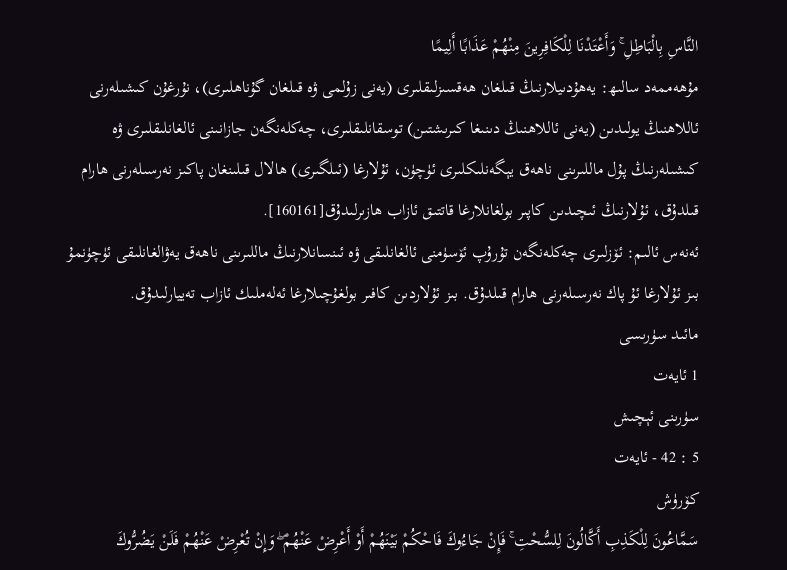النَّاسِ بِالْبَاطِلِ ۚ وَأَعْتَدْنَا لِلْكَافِرِينَ مِنْهُمْ عَذَابًا أَلِيمًا
مۇھەممەد سالىھ: يەھۇدىيلارنىڭ قىلغان ھەقسىزلىقلىرى (يەنى زۇلمى ۋە قىلغان گۇناھلىرى)، نۇرغۇن كىشىلەرنى ئاللاھنىڭ يولىدىن (يەنى ئاللاھنىڭ دىنىغا كىرىشتىن) توسقانلىقلىرى، چەكلەنگەن جازانىنى ئالغانلىقلىرى ۋە كىشىلەرنىڭ پۇل ماللىرىنى ناھەق يېگەنلىكلىرى ئۈچۈن، ئۇلارغا (ئىلگىرى) ھالال قىلىنغان پاكىز نەرسىلەرنى ھارام قىلدۇق، ئۇلارنىڭ ئىچىدىن كاپىر بولغانلارغا قاتتىق ئازاب ھازىرلىدۇق[160161].
ئەنەس ئالىم: ئۆزلىرى چەكلەنگەن تۇرۇپ ئۆسۈمنى ئالغانلىقى ۋە ئىنسانلارنىڭ ماللىرىنى ناھەق يەۋالغانلىقى ئۈچۈنمۇ بىز ئۇلارغا ئۇ پاك نەرسىلەرنى ھارام قىلدۇق. بىز ئۇلاردىن كافىر بولغۇچىلارغا ئەلەملىك ئازاب تەييارلىدۇق.
مائىد سۈرىسى
1 ئايەت
سۈرىنى ئېچىش
5 : 42 - ئايەت
كۆرۈش
سَمَّاعُونَ لِلْكَذِبِ أَكَّالُونَ لِلسُّحْتِ ۚ فَإِنْ جَاءُوكَ فَاحْكُمْ بَيْنَهُمْ أَوْ أَعْرِضْ عَنْهُمْ ۖ وَإِنْ تُعْرِضْ عَنْهُمْ فَلَنْ يَضُرُّوكَ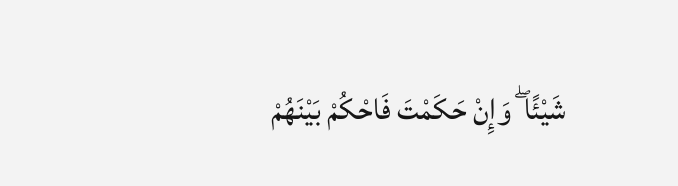شَيْئًا ۖ وَإِنْ حَكَمْتَ فَاحْكُمْ بَيْنَهُمْ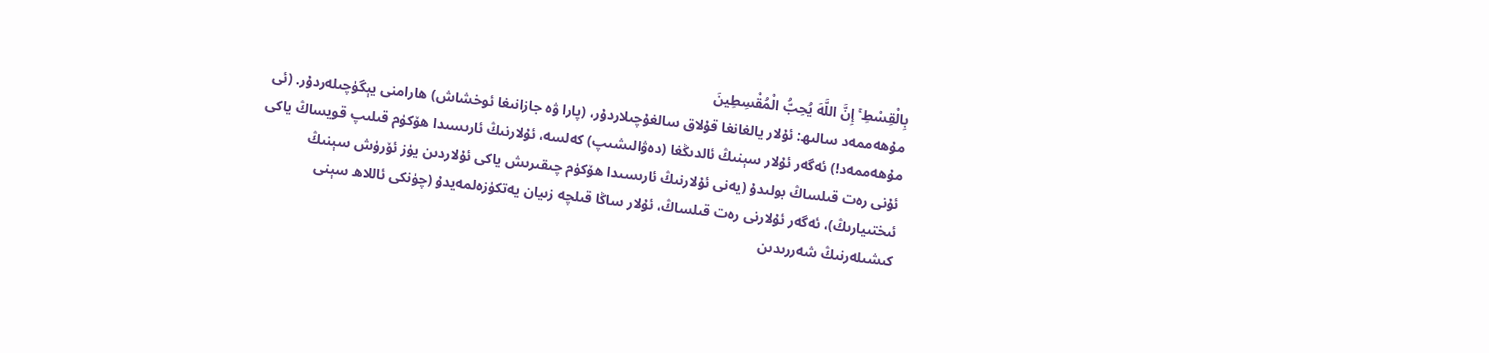بِالْقِسْطِ ۚ إِنَّ اللَّهَ يُحِبُّ الْمُقْسِطِينَ
مۇھەممەد سالىھ: ئۇلار يالغانغا قۇلاق سالغۇچىلاردۇر، (پارا ۋە جازانىغا ئوخشاش) ھارامنى يېگۈچىلەردۇر. (ئى مۇھەممەد!) ئەگەر ئۇلار سېنىڭ ئالدىڭغا (دەۋالىشىپ) كەلسە، ئۇلارنىڭ ئارىسىدا ھۆكۈم قىلىپ قويساڭ ياكى ئۇنى رەت قىلساڭ بولىدۇ (يەنى ئۇلارنىڭ ئارىسىدا ھۆكۈم چىقىرىش ياكى ئۇلاردىن يۈز ئۆرۈش سېنىڭ ئىختىيارىڭ)، ئەگەر ئۇلارنى رەت قىلساڭ، ئۇلار ساڭا قىلچە زىيان يەتكۈزەلمەيدۇ (چۈنكى ئاللاھ سېنى كىشىلەرنىڭ شەررىدىن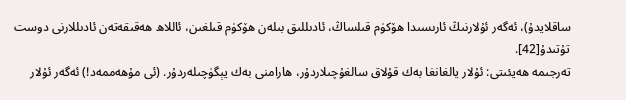ساقلايدۇ)، ئەگەر ئۇلارنىڭ ئارىسىدا ھۆكۈم قىلساڭ، ئادىللىق بىلەن ھۆكۈم قىلغىن، ئاللاھ ھەقىقەتەن ئادىللارنى دوست تۇتىدۇ[42].
تەرجىمە ھەيئىتى: ئۇلار يالغانغا بەك قۇلاق سالغۇچىلاردۇر، ھارامنى بەك يېگۈچىلەردۇر. (ئى مۇھەممەد!) ئەگەر ئۇلار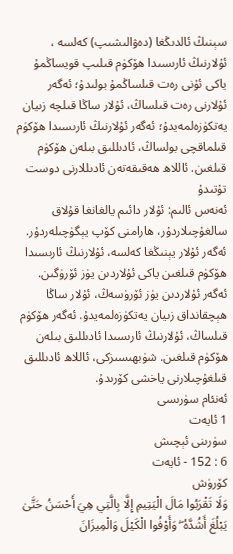سېنىڭ ئالدىڭغا (دەۋالىشىپ) كەلسە ، ئۇلارنىڭ ئارىسىدا ھۆكۈم قىلىپ قويساڭمۇ ياكى ئۇنى رەت قىلساڭمۇ بولىدۇ؛ ئەگەر ئۇلارنى رەت قىلساڭ، ئۇلار ساڭا قىلچە زىيان يەتكۈزەلمەيدۇ؛ ئەگەر ئۇلارنىڭ ئارىسىدا ھۆكۈم قىلماقچى بولساڭ، ئادىللىق بىلەن ھۆكۈم قىلغىن. ئاللاھ ھەقىقەتەن ئادىللارنى دوست تۇتىدۇ
ئەنەس ئالىم: ئۇلار دائىم يالغانغا قۇلاق سالغۇچىلاردۇر، ھارامنى كۆپ يېگۈچىلەردۇر. ئەگەر ئۇلار يېنىڭغا كەلسە، ئۇلارنىڭ ئارىسىدا ھۆكۈم قىلغىن ياكى ئۇلاردىن يۈز ئۆرۈگىن. ئەگەر ئۇلاردىن يۈز ئۆرۈسەڭ، ئۇلار ساڭا ھېچقانداق زىيان يەتكۈزەلمەيدۇ. ئەگەر ھۆكۈم قىلساڭ، ئۇلارنىڭ ئارىسىدا ئادىللىق بىلەن ھۆكۈم قىلغىن. شۈبھىسىزكى، ئاللاھ ئادىللىق قىلغۇچىلارنى ياخشى كۆرىدۇ.
ئەنئام سۈرىسى
1 ئايەت
سۈرىنى ئېچىش
6 : 152 - ئايەت
كۆرۈش
وَلَا تَقْرَبُوا مَالَ الْيَتِيمِ إِلَّا بِالَّتِي هِيَ أَحْسَنُ حَتَّىٰ يَبْلُغَ أَشُدَّهُ ۖ وَأَوْفُوا الْكَيْلَ وَالْمِيزَانَ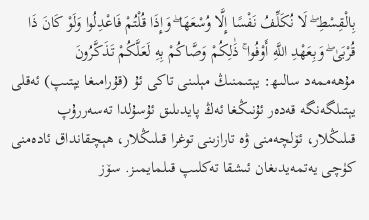بِالْقِسْطِ ۖ لَا نُكَلِّفُ نَفْسًا إِلَّا وُسْعَهَا ۖ وَإِذَا قُلْتُمْ فَاعْدِلُوا وَلَوْ كَانَ ذَا قُرْبَىٰ ۖ وَبِعَهْدِ اللَّهِ أَوْفُوا ۚ ذَٰلِكُمْ وَصَّاكُمْ بِهِ لَعَلَّكُمْ تَذَكَّرُونَ
مۇھەممەد سالىھ: يېتىمنىڭ مېلىنى تاكى ئۇ (قۇرامىغا يېتىپ) ئەقلى يېتىلگەنگە قەدەر ئۇنىڭغا ئەڭ پايدىلىق ئۇسۇلدا تەسەررۇپ قىلىڭلار، ئۆلچەمنى ۋە تارازىنى توغرا قىلىڭلار، ھېچقانداق ئادەمنى كۈچى يەتمەيدىغان ئىشقا تەكلىپ قىلمايمىز. سۆز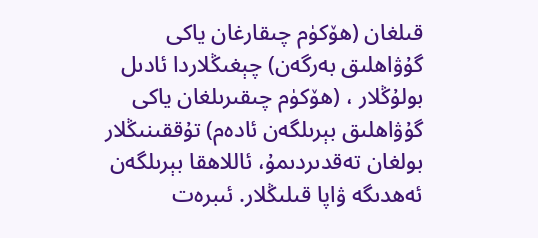قىلغان (ھۆكۈم چىقارغان ياكى گۇۋاھلىق بەرگەن) چېغىڭلاردا ئادىل بولۇڭلار ، (ھۆكۈم چىقىرىلغان ياكى گۇۋاھلىق بېرىلگەن ئادەم) تۇققىنىڭلار بولغان تەقدىردىمۇ، ئاللاھقا بېرىلگەن ئەھدىگە ۋاپا قىلىڭلار. ئىبرەت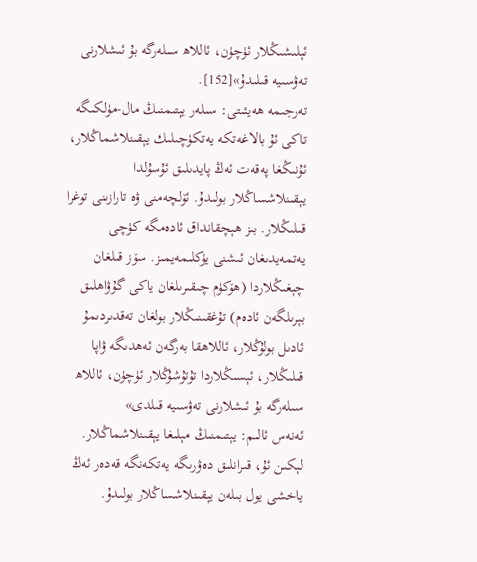ئېلىشىڭلار ئۈچۈن، ئاللاھ سىلەرگە بۇ ئىشلارنى تەۋسىيە قىلىدۇ»[152].
تەرجىمە ھەيئىتى: سىلەر يېتىمنىڭ مال-مۈلكىگە تاكى ئۇ بالاغەتكە يەتكۈچىلىك يېقىنلاشماڭلار، ئۇنىڭغا پەقەت ئەڭ پايدىلىق ئۇسۇلدا يېقىنلاشساڭلار بولىدۇ. ئۆلچەمنى ۋە تارازىنى توغرا قىلىڭلار. بىز ھېچقانداق ئادەمگە كۈچى يەتمەيدىغان ئىشنى يۈكلىمەيمىز. سۆز قىلغان چېغىڭلاردا (ھۆكۈم چىقىرىلغان ياكى گۇۋاھلىق بېرىلگەن ئادەم) تۇغقىنىڭلار بولغان تەقدىردىمۇ ئادىل بولۇڭلار، ئاللاھقا بەرگەن ئەھدىگە ۋاپا قىلىڭلار، ئېسىڭلاردا تۇتۇشۇڭلار ئۈچۈن، ئاللاھ سىلەرگە بۇ ئىشلارنى تەۋسىيە قىلدى»
ئەنەس ئالىم: يېتىمنىڭ مېلىغا يېقىنلاشماڭلار. لېكىن ئۇ، قىرانلىق دەۋرىگە يەتكەنگە قەدەر ئەڭ ياخشى يول بىلەن يېقىنلاشساڭلار بولىدۇ.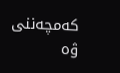كەمچەننى ۋە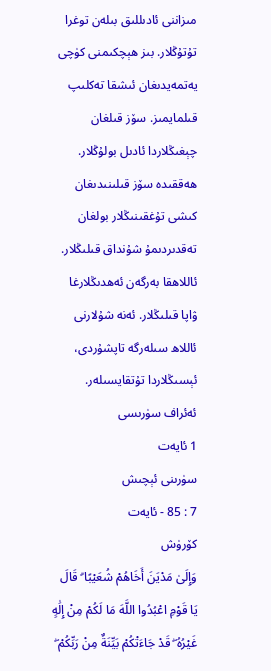مىزاننى ئادىللىق بىلەن توغرا تۇتۇڭلار. بىز ھېچكىمنى كۈچى يەتمەيدىغان ئىشقا تەكلىپ قىلمايمىز. سۆز قىلغان چېغىڭلاردا ئادىل بولۇڭلار. ھەققىدە سۆز قىلىنىدىغان كىشى تۇغقىنىڭلار بولغان تەقدىردىمۇ شۇنداق قىلىڭلار. ئاللاھقا بەرگەن ئەھدىڭلارغا ۋاپا قىلىڭلار. ئەنە شۇلارنى ئاللاھ سىلەرگە تاپشۇردى، ئېسىڭلاردا تۇتقايسىلەر.
ئەئراف سۈرىسى
1 ئايەت
سۈرىنى ئېچىش
7 : 85 - ئايەت
كۆرۈش
وَإِلَىٰ مَدْيَنَ أَخَاهُمْ شُعَيْبًا ۗ قَالَ يَا قَوْمِ اعْبُدُوا اللَّهَ مَا لَكُمْ مِنْ إِلَٰهٍ غَيْرُهُ ۖ قَدْ جَاءَتْكُمْ بَيِّنَةٌ مِنْ رَبِّكُمْ ۖ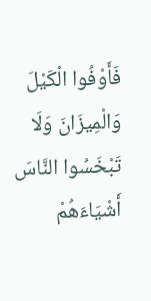فَأَوْفُوا الْكَيْلَ وَالْمِيزَانَ وَلَا تَبْخَسُوا النَّاسَ أَشْيَاءَهُمْ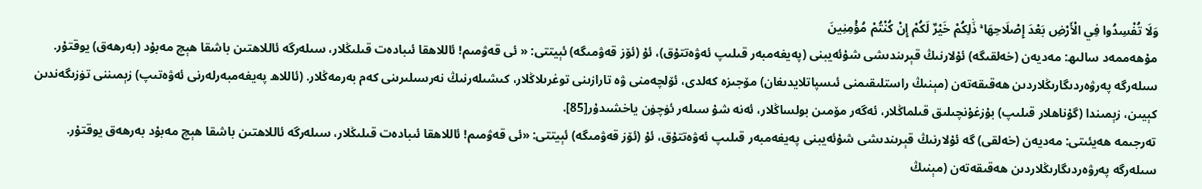وَلَا تُفْسِدُوا فِي الْأَرْضِ بَعْدَ إِصْلَاحِهَا ۚ ذَٰلِكُمْ خَيْرٌ لَكُمْ إِنْ كُنْتُمْ مُؤْمِنِينَ
مۇھەممەد سالىھ: مەديەن (خەلقىگە) ئۇلارنىڭ قېرىندىشى شۇئەيبنى (پەيغەمبەر قىلىپ ئەۋەتتۇق)، ئۇ (ئۆز قەۋمىگە) ئېيتتى: « ئى قەۋمىم! ئاللاھقا ئىبادەت قىلىڭلار، سىلەرگە ئاللاھتىن باشقا ھېچ مەبۇد (بەرھەق) يوقتۇر. سىلەرگە پەرۋەردىگارىڭلاردىن ھەقىقەتەن (مېنىڭ راستلىقىمنى ئىسپاتلايدىغان) مۆجىزە كەلدى، ئۆلچەمنى ۋە تارازىنى توغرىلاڭلار، كىشىلەرنىڭ نەرسىلىرىنى كەم بەرمەڭلار. (ئاللاھ پەيغەمبەرلەرنى ئەۋەتىپ) زېمىننى تۈزىگەندىن كېيىن، زېمىندا (گۇناھلار قىلىپ) بۇزغۇنچىلىق قىلماڭلار، ئەگەر مۆمىن بولساڭلار، ئەنە شۇ سىلەر ئۈچۈن ياخشىدۇر[85].
تەرجىمە ھەيئىتى: مەديەن (خەلقى) گە ئۇلارنىڭ قېرىندىشى شۇئەيبنى پەيغەمبەر قىلىپ ئەۋەتتۇق، ئۇ (ئۆز قەۋمىگە) ئېيتتى: «ئى قەۋمىم! ئاللاھقا ئىبادەت قىلىڭلار، سىلەرگە ئاللاھتىن باشقا ھېچ مەبۇد بەرھەق يوقتۇر. سىلەرگە پەرۋەردىگارىڭلاردىن ھەقىقەتەن (مېنىڭ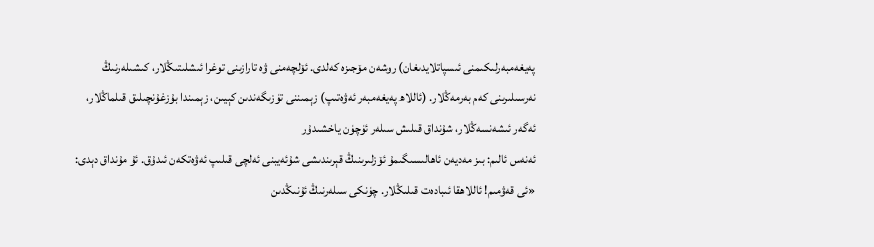پەيغەمبەرلىكىمنى ئىسپاتلايدىغان) روشەن مۆجىزە كەلدى. ئۆلچەمنى ۋە تارازىنى توغرا ئىشلىتىڭلار، كىشىلەرنىڭ نەرسىلىرىنى كەم بەرمەڭلار. (ئاللاھ پەيغەمبەر ئەۋەتىپ) زېمىننى تۈزىگەندىن كېيىن، زېمىندا بۇزغۇنچىلىق قىلماڭلار، ئەگەر ئىشەنسەڭلار، شۇنداق قىلىش سىلەر ئۈچۈن ياخشىدۇر
ئەنەس ئالىم: بىز مەديەن ئاھالىسىگىمۇ ئۆزلىرىنىڭ قېرىندىشى شۇئەيبنى ئەلچى قىلىپ ئەۋەتكەن ئىدۇق. ئۇ مۇنداق دېدى: «ئى قەۋمىم! ئاللاھقا ئىبادەت قىلىڭلار. چۈنكى سىلەرنىڭ ئۇنىڭدىن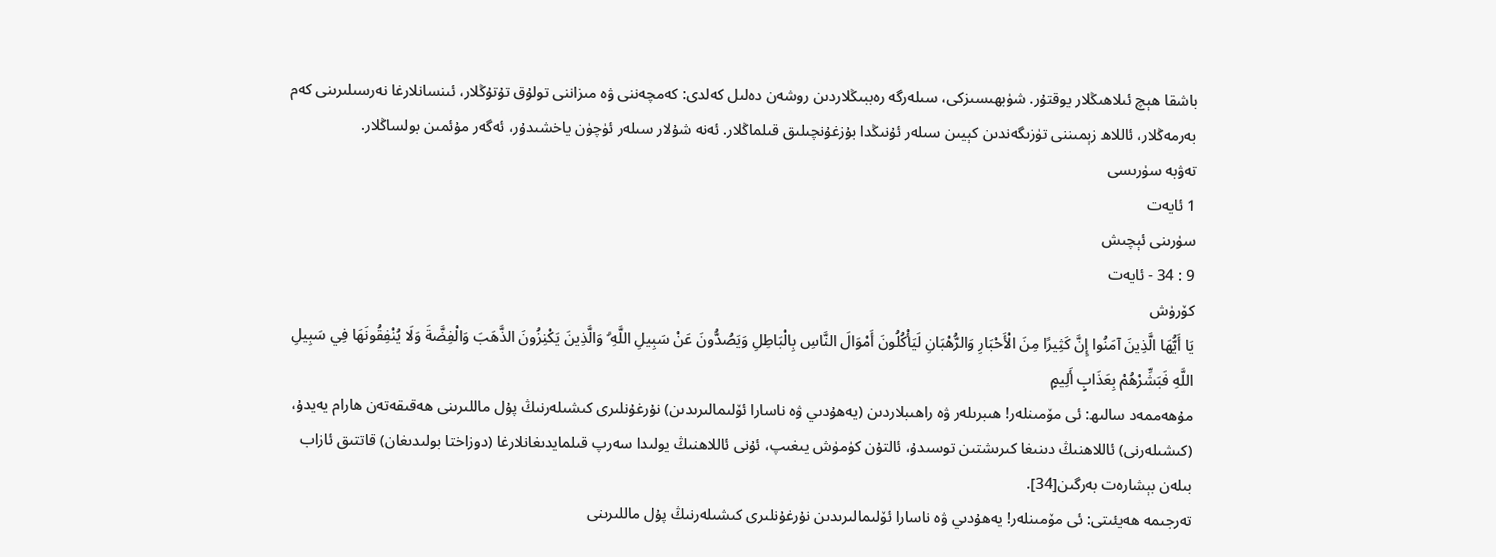باشقا ھېچ ئىلاھىڭلار يوقتۇر. شۈبھىسىزكى، سىلەرگە رەببىڭلاردىن روشەن دەلىل كەلدى: كەمچەننى ۋە مىزاننى تولۇق تۇتۇڭلار، ئىنسانلارغا نەرسىلىرىنى كەم بەرمەڭلار، ئاللاھ زېمىننى تۈزىگەندىن كېيىن سىلەر ئۇنىڭدا بۇزغۇنچىلىق قىلماڭلار. ئەنە شۇلار سىلەر ئۈچۈن ياخشىدۇر، ئەگەر مۇئمىن بولساڭلار.
تەۋبە سۈرىسى
1 ئايەت
سۈرىنى ئېچىش
9 : 34 - ئايەت
كۆرۈش
يَا أَيُّهَا الَّذِينَ آمَنُوا إِنَّ كَثِيرًا مِنَ الْأَحْبَارِ وَالرُّهْبَانِ لَيَأْكُلُونَ أَمْوَالَ النَّاسِ بِالْبَاطِلِ وَيَصُدُّونَ عَنْ سَبِيلِ اللَّهِ ۗ وَالَّذِينَ يَكْنِزُونَ الذَّهَبَ وَالْفِضَّةَ وَلَا يُنْفِقُونَهَا فِي سَبِيلِ اللَّهِ فَبَشِّرْهُمْ بِعَذَابٍ أَلِيمٍ
مۇھەممەد سالىھ: ئى مۆمىنلەر! ھىبرىلەر ۋە راھىبلاردىن (يەھۇدىي ۋە ناسارا ئۆلىمالىرىدىن) نۇرغۇنلىرى كىشىلەرنىڭ پۇل ماللىرىنى ھەقىقەتەن ھارام يەيدۇ، (كىشىلەرنى) ئاللاھنىڭ دىنىغا كىرىشتىن توسىدۇ، ئالتۇن كۈمۈش يىغىپ، ئۇنى ئاللاھنىڭ يولىدا سەرپ قىلمايدىغانلارغا (دوزاختا بولىدىغان) قاتتىق ئازاب بىلەن بېشارەت بەرگىن[34].
تەرجىمە ھەيئىتى: ئى مۆمىنلەر! يەھۇدىي ۋە ناسارا ئۆلىمالىرىدىن نۇرغۇنلىرى كىشىلەرنىڭ پۇل ماللىرىنى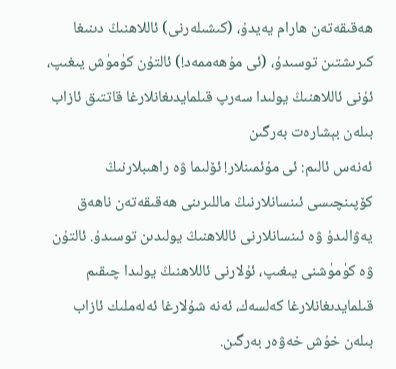ھەقىقەتەن ھارام يەيدۇ، (كىشىلەرنى) ئاللاھنىڭ دىنىغا كىرىشتىن توسىدۇ، (ئى مۇھەممەد!) ئالتۇن كۈمۈش يىغىپ، ئۇنى ئاللاھنىڭ يولىدا سەرپ قىلمايدىغانلارغا قاتتىق ئازاب بىلەن بېشارەت بەرگىن
ئەنەس ئالىم: ئى مۇئمىنلار! ئۆلىما ۋە راھىبلارنىڭ كۆپىنچىسى ئىنسانلارنىڭ ماللىرىنى ھەقىقەتەن ناھەق يەۋالىدۇ ۋە ئىنسانلارنى ئاللاھنىڭ يولىدىن توسىدۇ. ئالتۇن ۋە كۈمۈشنى يىغىپ، ئۇلارنى ئاللاھنىڭ يولىدا چىقىم قىلمايدىغانلارغا كەلسەك، ئەنە شۇلارغا ئەلەملىك ئازاب بىلەن خۇش خەۋەر بەرگىن.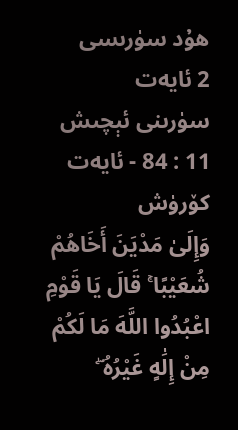ھۇد سۈرىسى
2 ئايەت
سۈرىنى ئېچىش
11 : 84 - ئايەت
كۆرۈش
وَإِلَىٰ مَدْيَنَ أَخَاهُمْ شُعَيْبًا ۚ قَالَ يَا قَوْمِ اعْبُدُوا اللَّهَ مَا لَكُمْ مِنْ إِلَٰهٍ غَيْرُهُ ۖ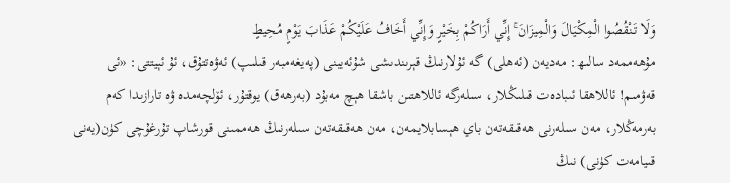وَلَا تَنْقُصُوا الْمِكْيَالَ وَالْمِيزَانَ ۚ إِنِّي أَرَاكُمْ بِخَيْرٍ وَإِنِّي أَخَافُ عَلَيْكُمْ عَذَابَ يَوْمٍ مُحِيطٍ
مۇھەممەد سالىھ: مەديەن (ئەھلى) گە ئۇلارنىڭ قېرىندىشى شۇئەيبنى (پەيغەمبەر قىلىپ) ئەۋەتتۇق، ئۇ ئېيتتى: «ئى قەۋمىم! ئاللاھقا ئىبادەت قىلىڭلار، سىلەرگە ئاللاھتىن باشقا ھېچ مەبۇد (بەرھەق) يوقتۇر، ئۆلچەمدە ۋە تارازىدا كەم بەرمەڭلار، مەن سىلەرنى ھەقىقەتەن باي ھېسابلايمەن، مەن ھەقىقەتەن سىلەرنىڭ ھەممىنى قورشاپ تۇرغۇچى كۈن(يەنى قىيامەت كۈنى) نىڭ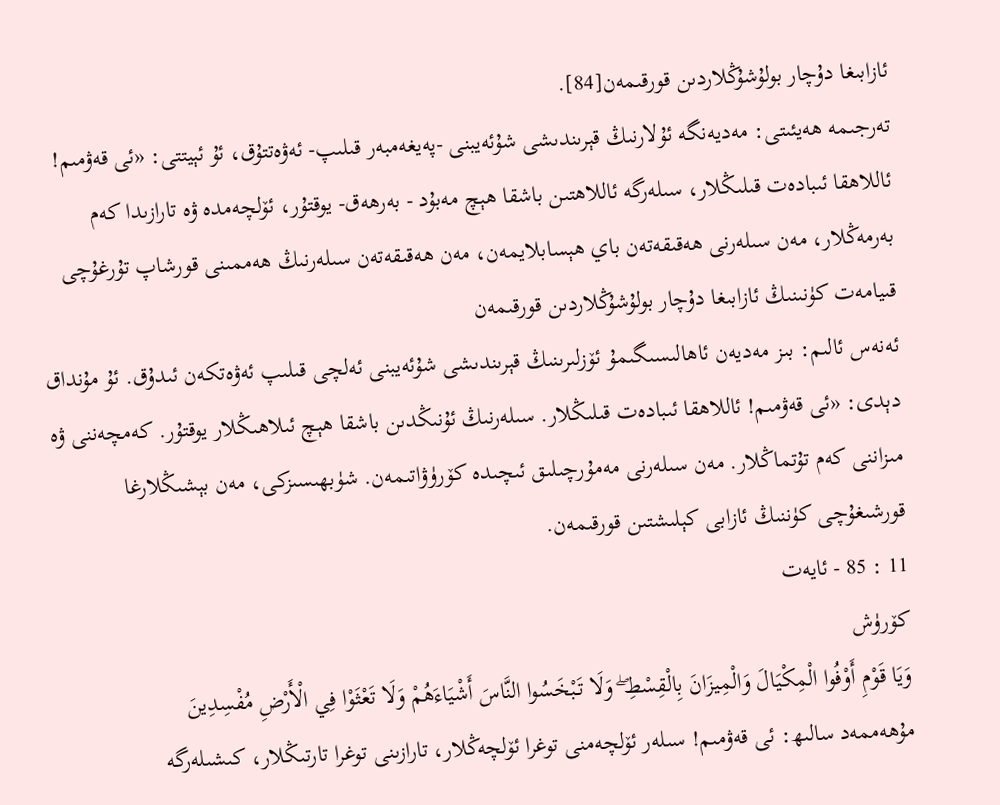ئازابىغا دۇچار بولۇشۇڭلاردىن قورقىمەن[84].
تەرجىمە ھەيئىتى: مەديەنگە ئۇلارنىڭ قېرىندىشى شۇئەيبنى -پەيغەمبەر قىلىپ- ئەۋەتتۇق، ئۇ ئېيتتى: «ئى قەۋمىم! ئاللاھقا ئىبادەت قىلىڭلار، سىلەرگە ئاللاھتىن باشقا ھېچ مەبۇد - بەرھەق- يوقتۇر، ئۆلچەمدە ۋە تارازىدا كەم بەرمەڭلار، مەن سىلەرنى ھەقىقەتەن باي ھېسابلايمەن، مەن ھەقىقەتەن سىلەرنىڭ ھەممىنى قورشاپ تۇرغۇچى قىيامەت كۈنىنىڭ ئازابىغا دۇچار بولۇشۇڭلاردىن قورقىمەن
ئەنەس ئالىم: بىز مەديەن ئاھالىسىگىمۇ ئۆزلىرىنىڭ قېرىندىشى شۇئەيبنى ئەلچى قىلىپ ئەۋەتكەن ئىدۇق. ئۇ مۇنداق دېدى: «ئى قەۋمىم! ئاللاھقا ئىبادەت قىلىڭلار. سىلەرنىڭ ئۇنىڭدىن باشقا ھېچ ئىلاھىڭلار يوقتۇر. كەمچەننى ۋە مىزاننى كەم تۇتماڭلار. مەن سىلەرنى مەمۇرچىلىق ئىچىدە كۆرۈۋاتىمەن. شۈبھىسىزكى، مەن بېشىڭلارغا قورشىغۇچى كۈننىڭ ئازابى كېلىشتىن قورقىمەن.
11 : 85 - ئايەت
كۆرۈش
وَيَا قَوْمِ أَوْفُوا الْمِكْيَالَ وَالْمِيزَانَ بِالْقِسْطِ ۖ وَلَا تَبْخَسُوا النَّاسَ أَشْيَاءَهُمْ وَلَا تَعْثَوْا فِي الْأَرْضِ مُفْسِدِينَ
مۇھەممەد سالىھ: ئى قەۋمىم! سىلەر ئۆلچەمنى توغرا ئۆلچەڭلار، تارازىنى توغرا تارتىڭلار، كىشىلەرگە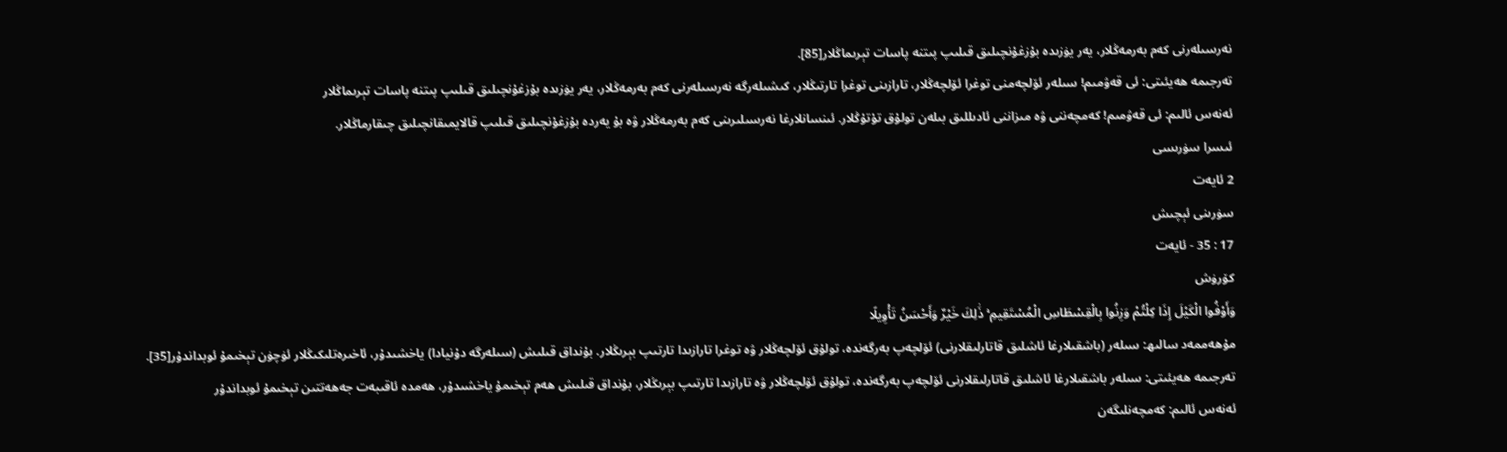نەرسىلەرنى كەم بەرمەڭلار، يەر يۈزىدە بۇزغۇنچىلىق قىلىپ پىتنە پاسات تېرىماڭلار[85].
تەرجىمە ھەيئىتى: ئى قەۋمىم! سىلەر ئۆلچەمنى توغرا ئۆلچەڭلار، تارازىنى توغرا تارتىڭلار، كىشىلەرگە نەرسىلەرنى كەم بەرمەڭلار، يەر يۈزىدە بۇزغۇنچىلىق قىلىپ پىتنە پاسات تېرىماڭلار
ئەنەس ئالىم: ئى قەۋمىم! كەمچەننى ۋە مىزاننى ئادىللىق بىلەن تولۇق تۇتۇڭلار. ئىنسانلارغا نەرسىلىرىنى كەم بەرمەڭلار ۋە بۇ يەردە بۇزغۇنچىلىق قىلىپ قالايمىقانچىلىق چىقارماڭلار.
ئىسرا سۈرىسى
2 ئايەت
سۈرىنى ئېچىش
17 : 35 - ئايەت
كۆرۈش
وَأَوْفُوا الْكَيْلَ إِذَا كِلْتُمْ وَزِنُوا بِالْقِسْطَاسِ الْمُسْتَقِيمِ ۚ ذَٰلِكَ خَيْرٌ وَأَحْسَنُ تَأْوِيلًا
مۇھەممەد سالىھ: سىلەر (باشقىلارغا ئاشلىق قاتارلىقلارنى) ئۆلچەپ بەرگەندە، تولۇق ئۆلچەڭلار ۋە توغرا تارازىدا تارتىپ بېرىڭلار. بۇنداق قىلىش (سىلەرگە دۇنيادا) ياخشىدۇر، ئاخىرەتلىكىڭلار ئۈچۈن تېخىمۇ ئوبداندۇر[35].
تەرجىمە ھەيئىتى: سىلەر باشقىلارغا ئاشلىق قاتارلىقلارنى ئۆلچەپ بەرگەندە، تولۇق ئۆلچەڭلار ۋە تارازىدا تارتىپ بېرىڭلار، بۇنداق قىلىش ھەم تېخىمۇ ياخشىدۇر، ھەمدە ئاقىبەت جەھەتتىن تېخىمۇ ئوبداندۇر
ئەنەس ئالىم: كەمچەنلىگەن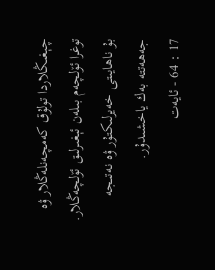چېغىڭلاردا تولۇق كەمچەنلەڭلار ۋە توغرا ئۆلچەم بىلەن ئېغىرلىق ئۆلچەڭلار. بۇ ناھايىتى خەيرلىكتۇر ۋە نەتىجە جەھەتتە بەك ياخشىدۇر.
17 : 64 - ئايەت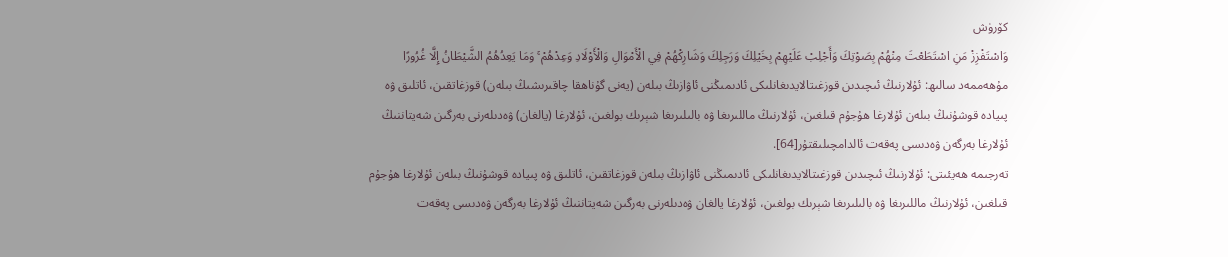كۆرۈش
وَاسْتَفْزِزْ مَنِ اسْتَطَعْتَ مِنْهُمْ بِصَوْتِكَ وَأَجْلِبْ عَلَيْهِمْ بِخَيْلِكَ وَرَجِلِكَ وَشَارِكْهُمْ فِي الْأَمْوَالِ وَالْأَوْلَادِ وَعِدْهُمْ ۚ وَمَا يَعِدُهُمُ الشَّيْطَانُ إِلَّا غُرُورًا
مۇھەممەد سالىھ: ئۇلارنىڭ ئىچىدىن قوزغىتالايدىغانلىكى ئادىمىڭنى ئاۋازىڭ بىلەن (يەنى گۇناھقا چاقىرىشىڭ بىلەن) قوزغاتقىن، ئاتلىق ۋە پىيادە قوشۇنىڭ بىلەن ئۇلارغا ھۇجۇم قىلغىن، ئۇلارنىڭ ماللىرىغا ۋە بالىلىرىغا شېرىك بولغىن، ئۇلارغا (يالغان) ۋەدىلەرنى بەرگىن شەيتاننىڭ ئۇلارغا بەرگەن ۋەدىسى پەقەت ئالدامچىلىقتۇر[64].
تەرجىمە ھەيئىتى: ئۇلارنىڭ ئىچىدىن قوزغىتالايدىغانلىكى ئادىمىڭنى ئاۋازىڭ بىلەن قوزغاتقىن، ئاتلىق ۋە پىيادە قوشۇنىڭ بىلەن ئۇلارغا ھۇجۇم قىلغىن، ئۇلارنىڭ ماللىرىغا ۋە بالىلىرىغا شېرىك بولغىن، ئۇلارغا يالغان ۋەدىلەرنى بەرگىن شەيتاننىڭ ئۇلارغا بەرگەن ۋەدىسى پەقەت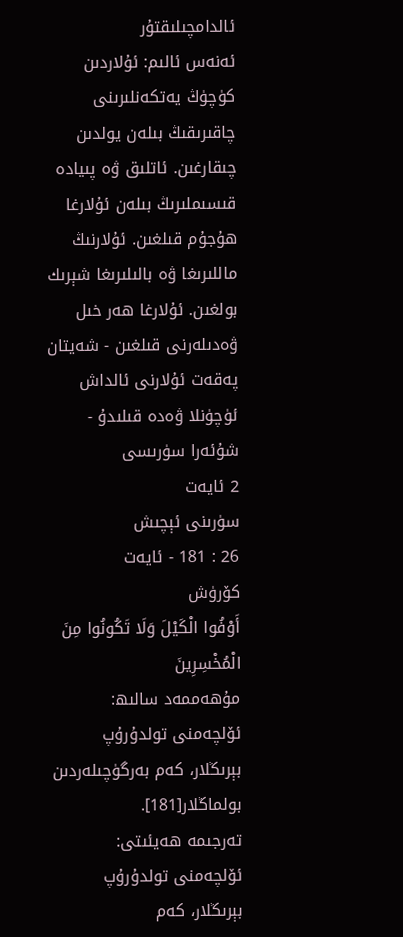ئالدامچىلىقتۇر
ئەنەس ئالىم: ئۇلاردىن كۈچۈڭ يەتكەنلىرىنى چاقىرىقىڭ بىلەن يولدىن چىقارغىن. ئاتلىق ۋە پىيادە قىسىملىرىڭ بىلەن ئۇلارغا ھۇجۇم قىلغىن. ئۇلارنىڭ ماللىرىغا ۋە بالىلىرىغا شېرىك بولغىن. ئۇلارغا ھەر خىل ۋەدىلەرنى قىلغىن - شەيتان پەقەت ئۇلارنى ئالداش ئۈچۈنلا ۋەدە قىلىدۇ -
شۇئەرا سۈرىسى
2 ئايەت
سۈرىنى ئېچىش
26 : 181 - ئايەت
كۆرۈش
أَوْفُوا الْكَيْلَ وَلَا تَكُونُوا مِنَ الْمُخْسِرِينَ
مۇھەممەد سالىھ: ئۆلچەمنى تولدۇرۇپ بېرىڭلار، كەم بەرگۈچىلەردىن بولماڭلار[181].
تەرجىمە ھەيئىتى: ئۆلچەمنى تولدۇرۇپ بېرىڭلار، كەم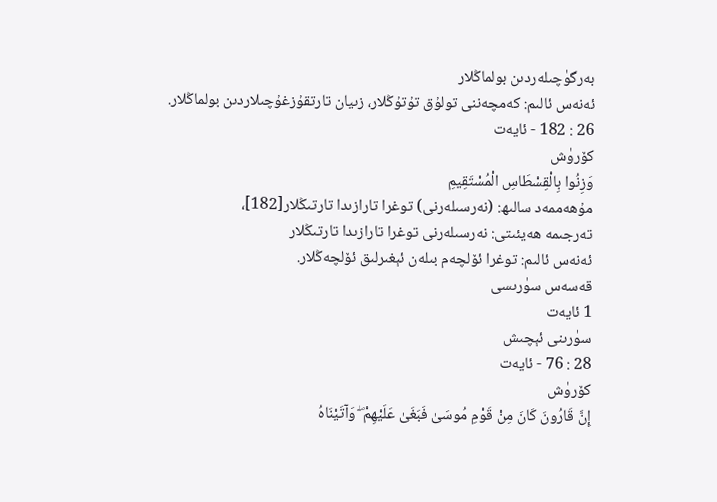بەرگۈچىلەردىن بولماڭلار
ئەنەس ئالىم: كەمچەننى تولۇق تۇتۇڭلار، زىيان تارتقۇزغۇچىلاردىن بولماڭلار.
26 : 182 - ئايەت
كۆرۈش
وَزِنُوا بِالْقِسْطَاسِ الْمُسْتَقِيمِ
مۇھەممەد سالىھ: (نەرسىلەرنى) توغرا تارازىدا تارتىڭلار[182]،
تەرجىمە ھەيئىتى: نەرسىلەرنى توغرا تارازىدا تارتىڭلار
ئەنەس ئالىم: توغرا ئۆلچەم بىلەن ئېغىرلىق ئۆلچەڭلار.
قەسەس سۈرىسى
1 ئايەت
سۈرىنى ئېچىش
28 : 76 - ئايەت
كۆرۈش
إِنَّ قَارُونَ كَانَ مِنْ قَوْمِ مُوسَىٰ فَبَغَىٰ عَلَيْهِمْ ۖ وَآتَيْنَاهُ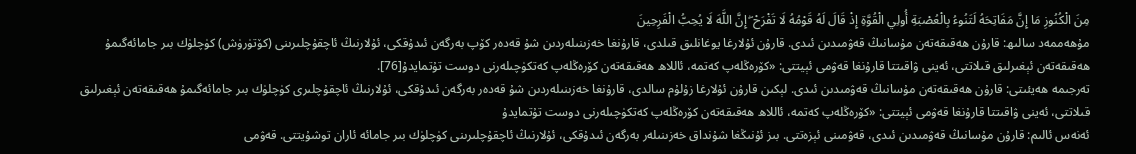مِنَ الْكُنُوزِ مَا إِنَّ مَفَاتِحَهُ لَتَنُوءُ بِالْعُصْبَةِ أُولِي الْقُوَّةِ إِذْ قَالَ لَهُ قَوْمُهُ لَا تَفْرَحْ ۖ إِنَّ اللَّهَ لَا يُحِبُّ الْفَرِحِينَ
مۇھەممەد سالىھ: قارۇن ھەقىقەتەن مۇسانىڭ قەۋمىدىن ئىدى. قارۇن ئۇلارغا يوغانلىق قىلدى، قارۇنغا خەزىنىلەردىن شۇ قەدەر كۆپ بەرگەن ئىدۇقكى، ئۇلارنىڭ ئاچقۇچلىرىنى (كۆتۈرۈش) كۈچلۈك بىر جامائەگىمۇ ھەقىقەتەن ئېغىرلىق قىلاتتى، ئەينى ۋاقىتتا قارۇنغا قەۋمى ئېيتتى: «كۆرەڭلەپ كەتمە، ئاللاھ ھەقىقەتەن كۆرەڭلەپ كەتكۈچىلەرنى دوست تۇتمايدۇ[76].
تەرجىمە ھەيئىتى: قارۇن ھەقىقەتەن مۇسانىڭ قەۋمىدىن ئىدى. لېكىن قارۇن ئۇلارغا زۇلۇم سالدى، قارۇنغا خەزىنىلەردىن شۇ قەدەر بەرگەن ئىدۇقكى، ئۇلارنىڭ ئاچقۇچلىرى كۈچلۈك بىر جامائەگىمۇ ھەقىقەتەن ئېغىرلىق قىلاتتى، ئەينى ۋاقىتتا قارۇنغا قەۋمى ئېيتتى: «كۆرەڭلەپ كەتمە، ئاللاھ ھەقىقەتەن كۆرەڭلەپ كەتكۈچىلەرنى دوست تۇتمايدۇ
ئەنەس ئالىم: قارۇن مۇسانىڭ قەۋمىدىن ئىدى، قەۋمىنى ئېزەتتى. بىز ئۇنىڭغا شۇنداق خەزىنىلەر بەرگەن ئىدۇقكى، ئۇلارنىڭ ئاچقۇچلىرىنى كۈچلۈك بىر جامائە ئاران توشۇيتتى. قەۋمى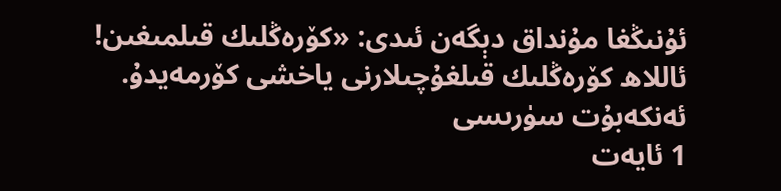ئۇنىڭغا مۇنداق دېگەن ئىدى: «كۆرەڭلىك قىلمىغىن! ئاللاھ كۆرەڭلىك قىلغۇچىلارنى ياخشى كۆرمەيدۇ.
ئەنكەبۇت سۈرىسى
1 ئايەت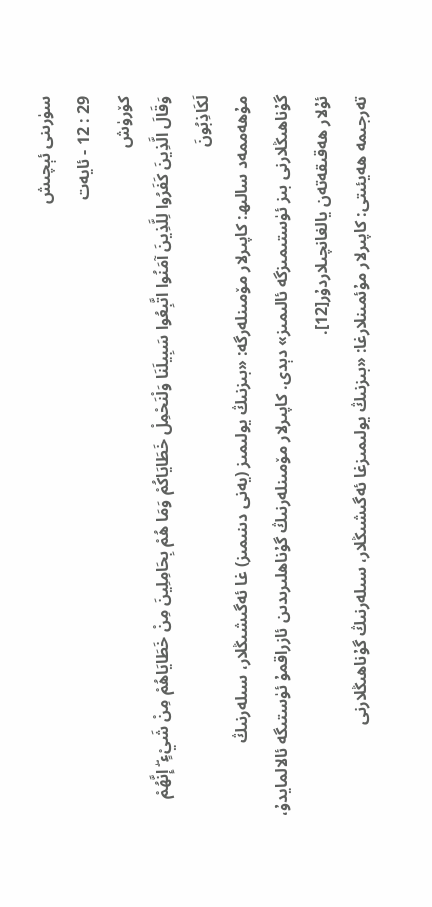سۈرىنى ئېچىش
29 : 12 - ئايەت
كۆرۈش
وَقَالَ الَّذِينَ كَفَرُوا لِلَّذِينَ آمَنُوا اتَّبِعُوا سَبِيلَنَا وَلْنَحْمِلْ خَطَايَاكُمْ وَمَا هُمْ بِحَامِلِينَ مِنْ خَطَايَاهُمْ مِنْ شَيْءٍ ۖ إِنَّهُمْ لَكَاذِبُونَ
مۇھەممەد سالىھ: كاپىرلار مۆمىنلەرگە: «بىزنىڭ يولىمىز (يەنى دىنىمىز) غا ئەگىشىڭلار، سىلەرنىڭ گۇناھىڭلارنى بىز ئۈستىمىزگە ئالىمىز» دېدى. كاپىرلار مۆمىنلەرنىڭ گۇناھلىرىدىن ئازراقمۇ ئۈستىگە ئالالمايدۇ، ئۇلار ھەقىقەتەن يالغانچىلاردۇر[12].
تەرجىمە ھەيئىتى: كاپىرلار مۇئمىنلارغا: «بىزنىڭ يولىمىزغا ئەگىشىڭلار، سىلەرنىڭ گۇناھىڭلارنى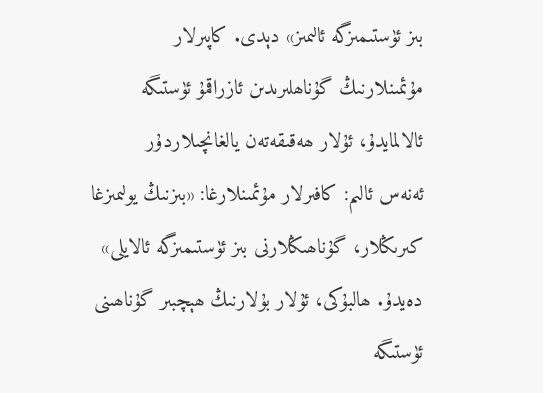بىز ئۈستىمىزگە ئالىمىز» دېدى. كاپىرلار مۇئمىنلارنىڭ گۇناھلىرىدىن ئازراقمۇ ئۈستىگە ئالالمايدۇ، ئۇلار ھەقىقەتەن يالغانچىلاردۇر
ئەنەس ئالىم: كافىرلار مۇئمىنلارغا: «بىزنىڭ يولىمىزغا كىرىڭلار، گۇناھىڭلارنى بىز ئۈستىمىزگە ئالايلى» دەيدۇ. ھالبۇكى، ئۇلار بۇلارنىڭ ھېچبىر گۇناھىنى ئۈستىگە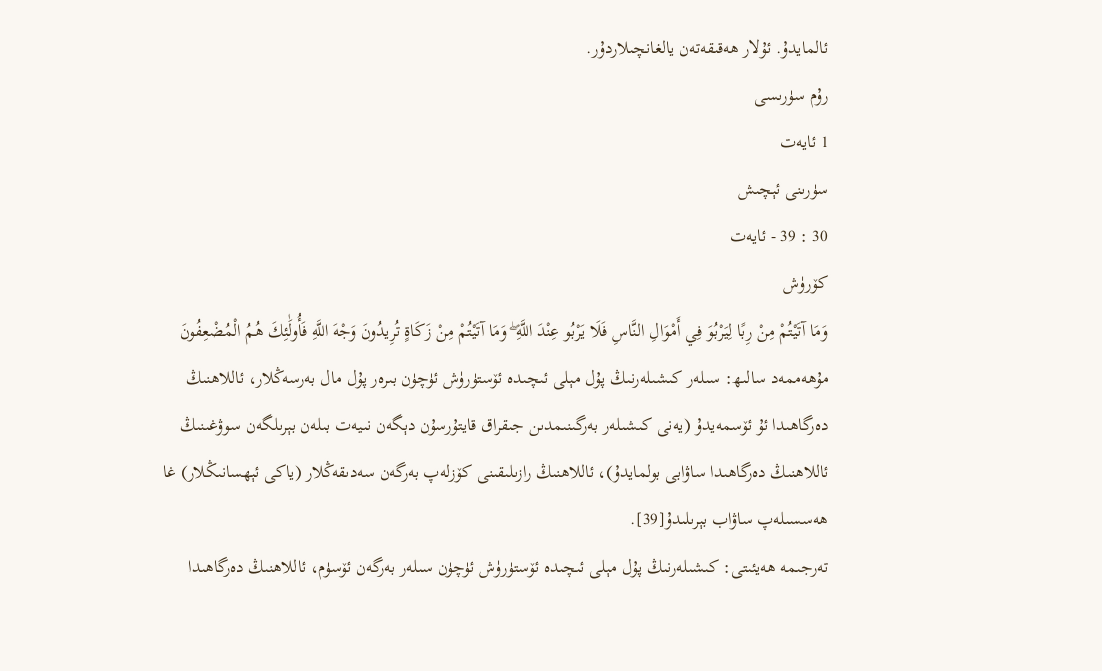ئالمايدۇ. ئۇلار ھەقىقەتەن يالغانچىلاردۇر.
رۇم سۈرىسى
1 ئايەت
سۈرىنى ئېچىش
30 : 39 - ئايەت
كۆرۈش
وَمَا آتَيْتُمْ مِنْ رِبًا لِيَرْبُوَ فِي أَمْوَالِ النَّاسِ فَلَا يَرْبُو عِنْدَ اللَّهِ ۖ وَمَا آتَيْتُمْ مِنْ زَكَاةٍ تُرِيدُونَ وَجْهَ اللَّهِ فَأُولَٰئِكَ هُمُ الْمُضْعِفُونَ
مۇھەممەد سالىھ: سىلەر كىشىلەرنىڭ پۇل مېلى ئىچىدە ئۆستۈرۈش ئۈچۈن بىرەر پۇل مال بەرسەڭلار، ئاللاھنىڭ دەرگاھىدا ئۇ ئۆسمەيدۇ (يەنى كىشىلەر بەرگىنىمدىن جىقراق قايتۇرسۇن دېگەن نىيەت بىلەن بېرىلگەن سوۋغىنىڭ ئاللاھنىڭ دەرگاھىدا ساۋابى بولمايدۇ)، ئاللاھنىڭ رازىلىقىنى كۆزلەپ بەرگەن سەدىقەڭلار (ياكى ئېھسانىڭلار) غا ھەسسىلەپ ساۋاب بېرىلىدۇ[39].
تەرجىمە ھەيئىتى: كىشىلەرنىڭ پۇل مېلى ئىچىدە ئۆستۈرۈش ئۈچۈن سىلەر بەرگەن ئۆسۈم، ئاللاھنىڭ دەرگاھىدا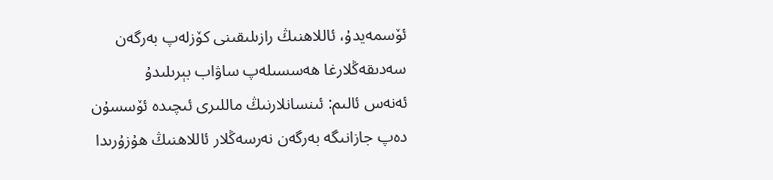ئۆسمەيدۇ، ئاللاھنىڭ رازىلىقىنى كۆزلەپ بەرگەن سەدىقەڭلارغا ھەسسىلەپ ساۋاب بېرىلىدۇ
ئەنەس ئالىم: ئىنسانلارنىڭ ماللىرى ئىچىدە ئۆسسۇن دەپ جازانىگە بەرگەن نەرسەڭلار ئاللاھنىڭ ھۇزۇرىدا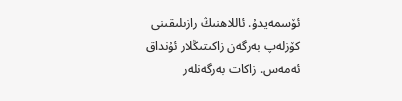ئۆسمەيدۇ. ئاللاھنىڭ رازىلىقىنى كۆزلەپ بەرگەن زاكىتىڭلار ئۇنداق ئەمەس. زاكات بەرگەنلەر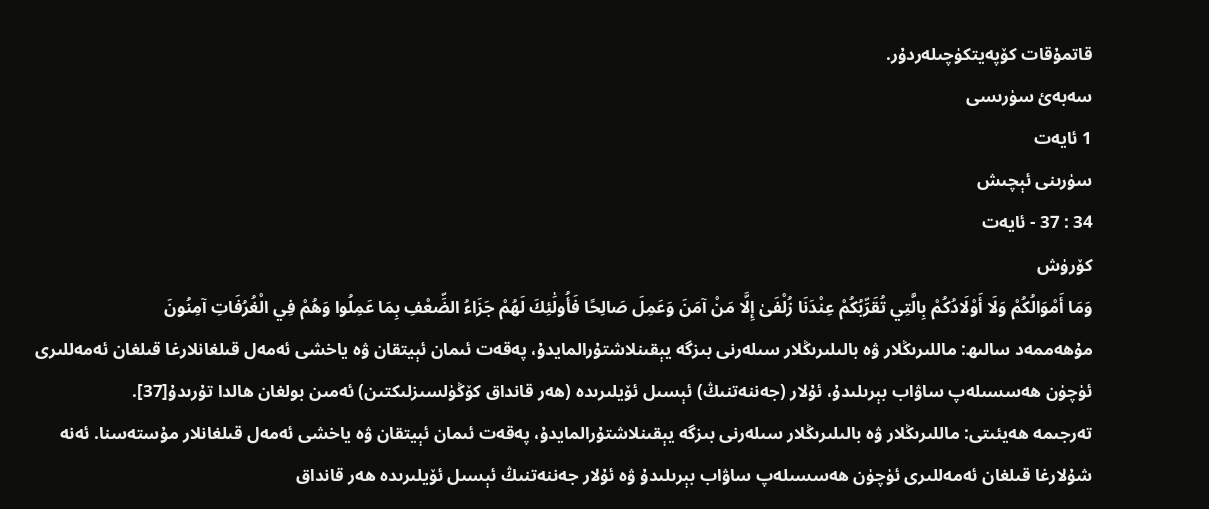قاتمۇقات كۆپەيتكۈچىلەردۇر.
سەبەئ سۈرىسى
1 ئايەت
سۈرىنى ئېچىش
34 : 37 - ئايەت
كۆرۈش
وَمَا أَمْوَالُكُمْ وَلَا أَوْلَادُكُمْ بِالَّتِي تُقَرِّبُكُمْ عِنْدَنَا زُلْفَىٰ إِلَّا مَنْ آمَنَ وَعَمِلَ صَالِحًا فَأُولَٰئِكَ لَهُمْ جَزَاءُ الضِّعْفِ بِمَا عَمِلُوا وَهُمْ فِي الْغُرُفَاتِ آمِنُونَ
مۇھەممەد سالىھ: ماللىرىڭلار ۋە بالىلىرىڭلار سىلەرنى بىزگە يېقىنلاشتۇرالمايدۇ، پەقەت ئىمان ئېيتقان ۋە ياخشى ئەمەل قىلغانلارغا قىلغان ئەمەللىرى ئۈچۈن ھەسسىلەپ ساۋاب بېرىلىدۇ، ئۇلار (جەننەتنىڭ) ئېسىل ئۆيلىرىدە (ھەر قانداق كۆڭۈلسىزلىكتىن) ئەمىن بولغان ھالدا تۇرىدۇ[37].
تەرجىمە ھەيئىتى: ماللىرىڭلار ۋە بالىلىرىڭلار سىلەرنى بىزگە يېقىنلاشتۇرالمايدۇ، پەقەت ئىمان ئېيتقان ۋە ياخشى ئەمەل قىلغانلار مۇستەسنا. ئەنە شۇلارغا قىلغان ئەمەللىرى ئۈچۈن ھەسسىلەپ ساۋاب بېرىلىدۇ ۋە ئۇلار جەننەتنىڭ ئېسىل ئۆيلىرىدە ھەر قانداق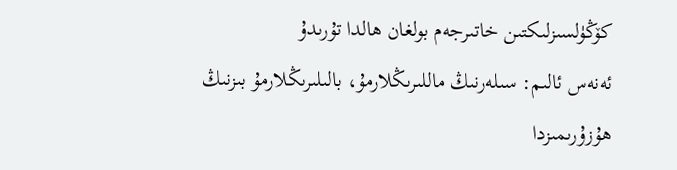كۆڭۈلسىزلىكتىن خاتىرجەم بولغان ھالدا تۇرىدۇ
ئەنەس ئالىم: سىلەرنىڭ ماللىرىڭلارمۇ، بالىلىرىڭلارمۇ بىزنىڭ ھۇزۇرىمىزدا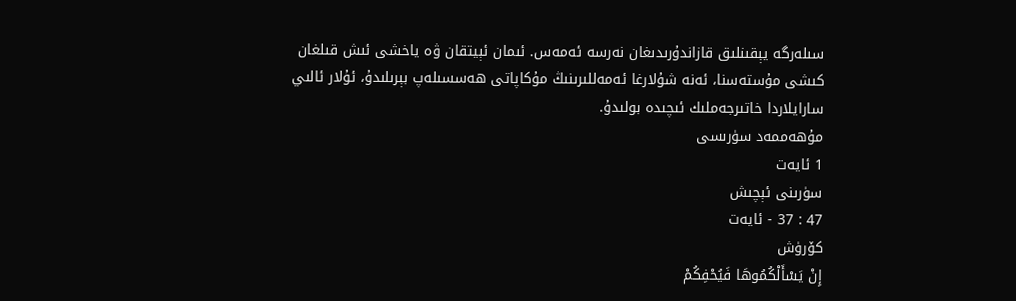سىلەرگە يېقىنلىق قازاندۇرىدىغان نەرسە ئەمەس. ئىمان ئېيتقان ۋە ياخشى ئىش قىلغان كىشى مۇستەسنا، ئەنە شۇلارغا ئەمەللىرىنىڭ مۇكاپاتى ھەسسىلەپ بېرىلىدۇ، ئۇلار ئالىي سارايلاردا خاتىرجەملىك ئىچىدە بولىدۇ.
مۇھەممەد سۈرىسى
1 ئايەت
سۈرىنى ئېچىش
47 : 37 - ئايەت
كۆرۈش
إِنْ يَسْأَلْكُمُوهَا فَيُحْفِكُمْ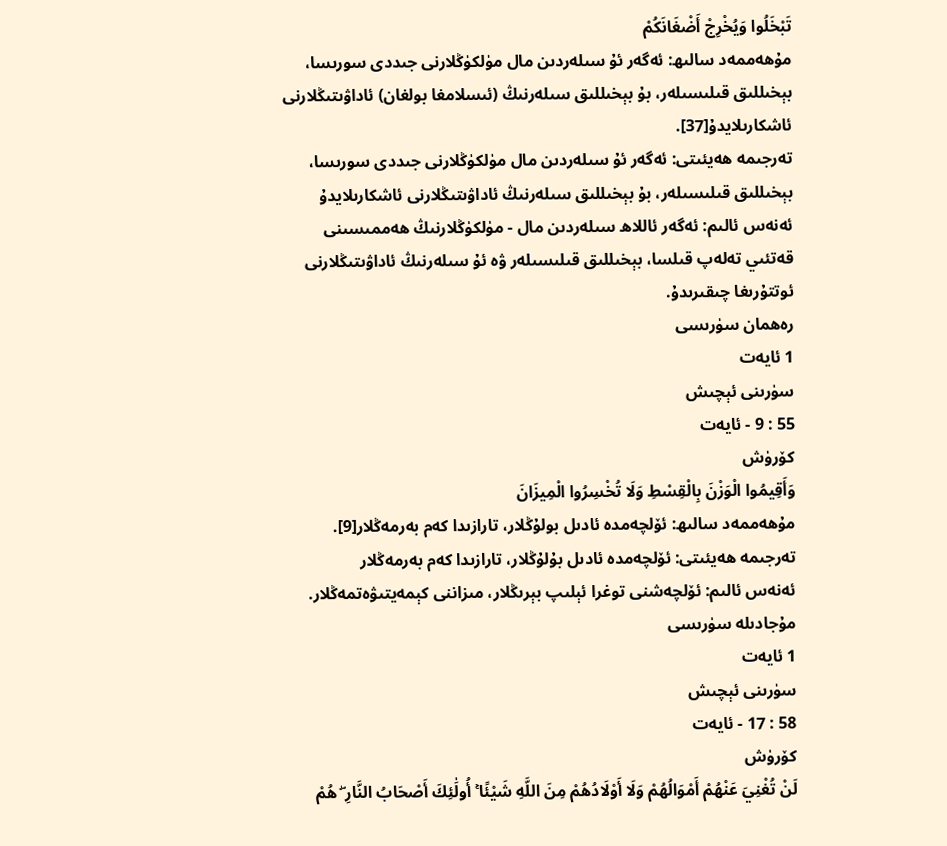تَبْخَلُوا وَيُخْرِجْ أَضْغَانَكُمْ
مۇھەممەد سالىھ: ئەگەر ئۇ سىلەردىن مال مۈلكۈڭلارنى جىددى سورىسا، بېخىللىق قىلىسىلەر، بۇ بېخىللىق سىلەرنىڭ (ئىسلامغا بولغان) ئاداۋىتىڭلارنى ئاشكارىلايدۇ[37].
تەرجىمە ھەيئىتى: ئەگەر ئۇ سىلەردىن مال مۈلكۈڭلارنى جىددى سورىسا، بېخىللىق قىلىسىلەر، بۇ بېخىللىق سىلەرنىڭ ئاداۋىتىڭلارنى ئاشكارىلايدۇ
ئەنەس ئالىم: ئەگەر ئاللاھ سىلەردىن مال - مۈلكۈڭلارنىڭ ھەممىسىنى قەتئىي تەلەپ قىلسا، بېخىللىق قىلىسىلەر ۋە ئۇ سىلەرنىڭ ئاداۋىتىڭلارنى ئوتتۇرىغا چىقىرىدۇ.
رەھمان سۈرىسى
1 ئايەت
سۈرىنى ئېچىش
55 : 9 - ئايەت
كۆرۈش
وَأَقِيمُوا الْوَزْنَ بِالْقِسْطِ وَلَا تُخْسِرُوا الْمِيزَانَ
مۇھەممەد سالىھ: ئۆلچەمدە ئادىل بولۇڭلار، تارازىدا كەم بەرمەڭلار[9].
تەرجىمە ھەيئىتى: ئۆلچەمدە ئادىل بۇلۇڭلار، تارازىدا كەم بەرمەڭلار
ئەنەس ئالىم: ئۆلچەشنى توغرا ئېلىپ بېرىڭلار، مىزاننى كېمەيتىۋەتمەڭلار.
مۇجادىلە سۈرىسى
1 ئايەت
سۈرىنى ئېچىش
58 : 17 - ئايەت
كۆرۈش
لَنْ تُغْنِيَ عَنْهُمْ أَمْوَالُهُمْ وَلَا أَوْلَادُهُمْ مِنَ اللَّهِ شَيْئًا ۚ أُولَٰئِكَ أَصْحَابُ النَّارِ ۖ هُمْ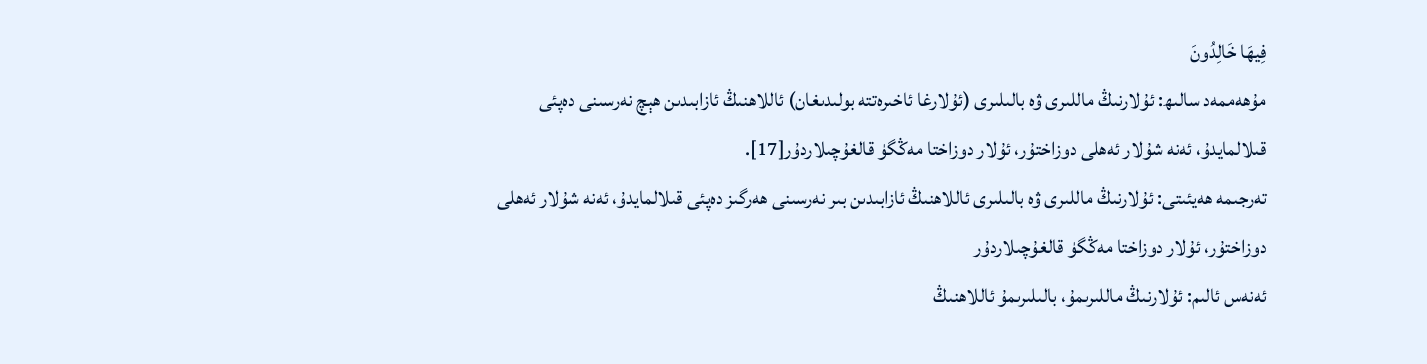فِيهَا خَالِدُونَ
مۇھەممەد سالىھ: ئۇلارنىڭ ماللىرى ۋە بالىلىرى (ئۇلارغا ئاخىرەتتە بولىدىغان) ئاللاھنىڭ ئازابىدىن ھېچ نەرسىنى دەپئى قىلالمايدۇ، ئەنە شۇلار ئەھلى دوزاختۇر، ئۇلار دوزاختا مەڭگۈ قالغۇچىلاردۇر[17].
تەرجىمە ھەيئىتى: ئۇلارنىڭ ماللىرى ۋە بالىلىرى ئاللاھنىڭ ئازابىدىن بىر نەرسىنى ھەرگىز دەپئى قىلالمايدۇ، ئەنە شۇلار ئەھلى دوزاختۇر، ئۇلار دوزاختا مەڭگۈ قالغۇچىلاردۇر
ئەنەس ئالىم: ئۇلارنىڭ ماللىرىمۇ، بالىلىرىمۇ ئاللاھنىڭ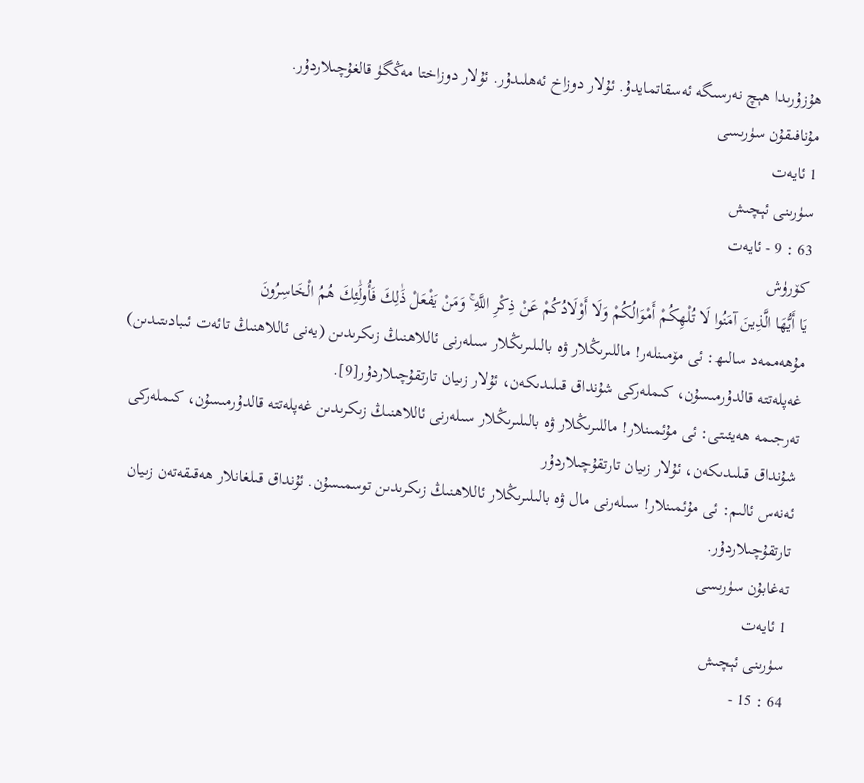ھۇزۇرىدا ھېچ نەرسىگە ئەسقاتمايدۇ. ئۇلار دوزاخ ئەھلىدۇر. ئۇلار دوزاختا مەڭگۈ قالغۇچىلاردۇر.
مۇنافىقۇن سۈرىسى
1 ئايەت
سۈرىنى ئېچىش
63 : 9 - ئايەت
كۆرۈش
يَا أَيُّهَا الَّذِينَ آمَنُوا لَا تُلْهِكُمْ أَمْوَالُكُمْ وَلَا أَوْلَادُكُمْ عَنْ ذِكْرِ اللَّهِ ۚ وَمَنْ يَفْعَلْ ذَٰلِكَ فَأُولَٰئِكَ هُمُ الْخَاسِرُونَ
مۇھەممەد سالىھ: ئى مۆمىنلەر! ماللىرىڭلار ۋە بالىلىرىڭلار سىلەرنى ئاللاھنىڭ زىكرىدىن (يەنى ئاللاھنىڭ تائەت ئىبادىتىدىن) غەپلەتتە قالدۇرمىسۇن، كىملەركى شۇنداق قىلىدىكەن، ئۇلار زىيان تارتقۇچىلاردۇر[9].
تەرجىمە ھەيئىتى: ئى مۇئمىنلار! ماللىرىڭلار ۋە بالىلىرىڭلار سىلەرنى ئاللاھنىڭ زىكرىدىن غەپلەتتە قالدۇرمىسۇن، كىملەركى شۇنداق قىلىدىكەن، ئۇلار زىيان تارتقۇچىلاردۇر
ئەنەس ئالىم: ئى مۇئمىنلار! سىلەرنى مال ۋە بالىلىرىڭلار ئاللاھنىڭ زىكرىدىن توسمىسۇن. ئۇنداق قىلغانلار ھەقىقەتەن زىيان تارتقۇچىلاردۇر.
تەغابۇن سۈرىسى
1 ئايەت
سۈرىنى ئېچىش
64 : 15 -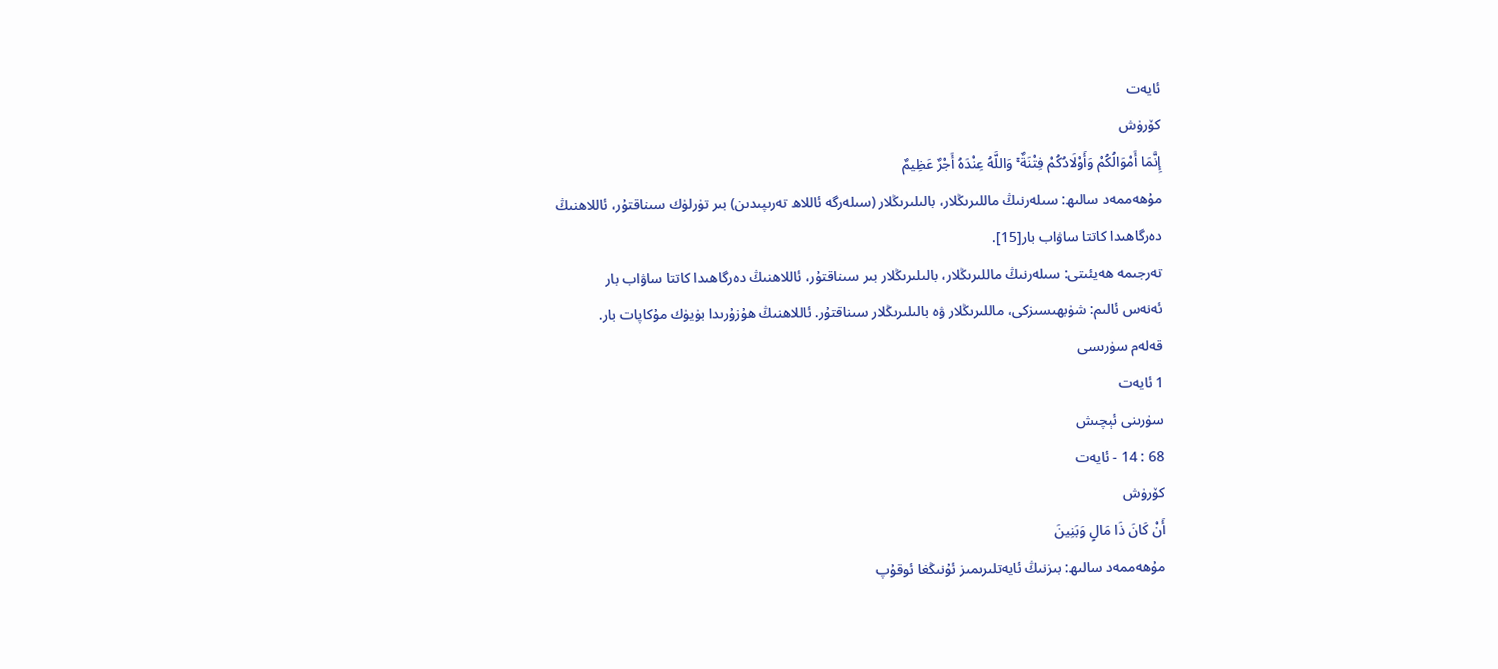ئايەت
كۆرۈش
إِنَّمَا أَمْوَالُكُمْ وَأَوْلَادُكُمْ فِتْنَةٌ ۚ وَاللَّهُ عِنْدَهُ أَجْرٌ عَظِيمٌ
مۇھەممەد سالىھ: سىلەرنىڭ ماللىرىڭلار، بالىلىرىڭلار (سىلەرگە ئاللاھ تەرىپىدىن) بىر تۈرلۈك سىناقتۇر، ئاللاھنىڭ دەرگاھىدا كاتتا ساۋاب بار[15].
تەرجىمە ھەيئىتى: سىلەرنىڭ ماللىرىڭلار، بالىلىرىڭلار بىر سىناقتۇر، ئاللاھنىڭ دەرگاھىدا كاتتا ساۋاب بار
ئەنەس ئالىم: شۈبھىسىزكى، ماللىرىڭلار ۋە بالىلىرىڭلار سىناقتۇر. ئاللاھنىڭ ھۇزۇرىدا بۈيۈك مۇكاپات بار.
قەلەم سۈرىسى
1 ئايەت
سۈرىنى ئېچىش
68 : 14 - ئايەت
كۆرۈش
أَنْ كَانَ ذَا مَالٍ وَبَنِينَ
مۇھەممەد سالىھ: بىزنىڭ ئايەتلىرىمىز ئۇنىڭغا ئوقۇپ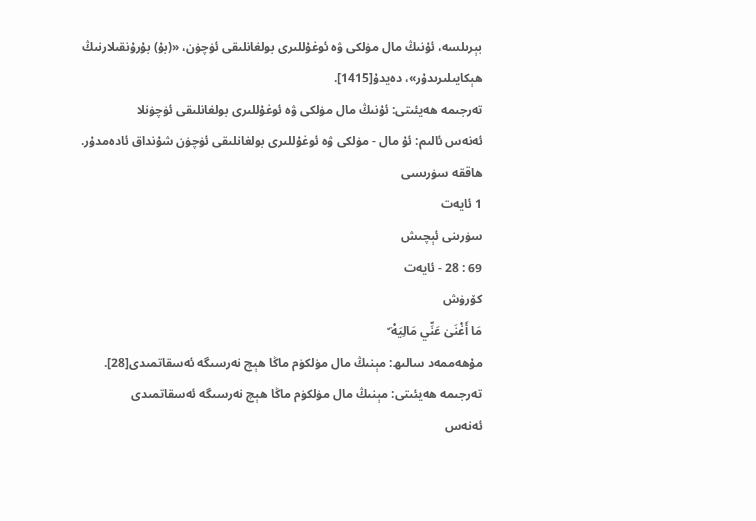بېرىلسە، ئۇنىڭ مال مۈلكى ۋە ئوغۇللىرى بولغانلىقى ئۈچۈن، «(بۇ) بۇرۇنقىلارنىڭ ھېكايىلىرىدۇر»، دەيدۇ[1415].
تەرجىمە ھەيئىتى: ئۇنىڭ مال مۈلكى ۋە ئوغۇللىرى بولغانلىقى ئۈچۈنلا
ئەنەس ئالىم: ئۇ مال - مۈلكى ۋە ئوغۇللىرى بولغانلىقى ئۈچۈن شۇنداق ئادەمدۇر.
ھاققە سۈرىسى
1 ئايەت
سۈرىنى ئېچىش
69 : 28 - ئايەت
كۆرۈش
مَا أَغْنَىٰ عَنِّي مَالِيَهْ ۜ
مۇھەممەد سالىھ: مېنىڭ مال مۈلكۈم ماڭا ھېچ نەرسىگە ئەسقاتمىدى[28].
تەرجىمە ھەيئىتى: مېنىڭ مال مۈلكۈم ماڭا ھېچ نەرسىگە ئەسقاتمىدى
ئەنەس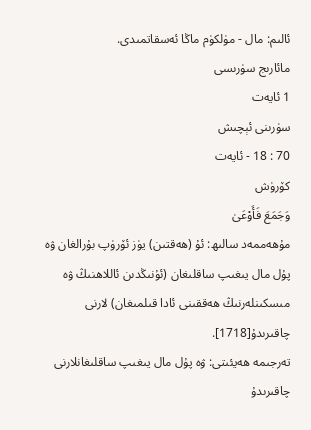ئالىم: مال - مۈلكۈم ماڭا ئەسقاتمىدى.
مائارىج سۈرىسى
1 ئايەت
سۈرىنى ئېچىش
70 : 18 - ئايەت
كۆرۈش
وَجَمَعَ فَأَوْعَىٰ
مۇھەممەد سالىھ: ئۇ (ھەقتىن) يۈز ئۆرۈپ بۇرالغان ۋە پۇل مال يىغىپ ساقلىغان (ئۇنىڭدىن ئاللاھنىڭ ۋە مىسكىنلەرنىڭ ھەققىنى ئادا قىلمىغان) لارنى چاقىرىدۇ[1718].
تەرجىمە ھەيئىتى: ۋە پۇل مال يىغىپ ساقلىغانلارنى چاقىرىدۇ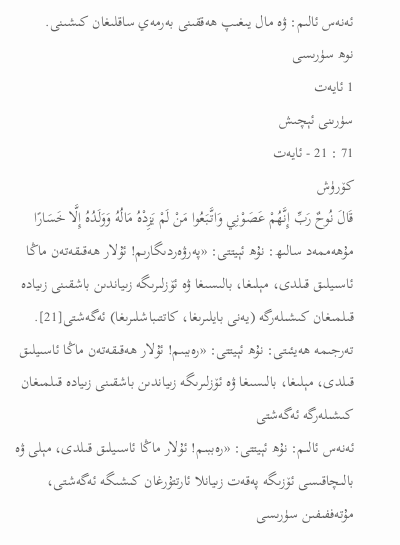ئەنەس ئالىم: ۋە مال يىغىپ ھەققىنى بەرمەي ساقلىغان كىشىنى.
نوھ سۈرىسى
1 ئايەت
سۈرىنى ئېچىش
71 : 21 - ئايەت
كۆرۈش
قَالَ نُوحٌ رَبِّ إِنَّهُمْ عَصَوْنِي وَاتَّبَعُوا مَنْ لَمْ يَزِدْهُ مَالُهُ وَوَلَدُهُ إِلَّا خَسَارًا
مۇھەممەد سالىھ: نۇھ ئېيتتى: «پەرۋەردىگارىم! ئۇلار ھەقىقەتەن ماڭا ئاسىيلىق قىلدى، مېلىغا، بالىسىغا ۋە ئۆزلىرىگە زىياندىن باشقىنى زىيادە قىلمىغان كىشىلەرگە (يەنى بايلىرىغا، كاتتىباشلىرىغا) ئەگەشتى[21].
تەرجىمە ھەيئىتى: نۇھ ئېيتتى: «رەببىم! ئۇلار ھەقىقەتەن ماڭا ئاسىيلىق قىلدى، مېلىغا، بالىسىغا ۋە ئۆزلىرىگە زىياندىن باشقىنى زىيادە قىلمىغان كىشىلەرگە ئەگەشتى
ئەنەس ئالىم: نۇھ ئېيتتى: «رەببىم! ئۇلار ماڭا ئاسىيلىق قىلدى، مېلى ۋە بالىچاقىسى ئۆزىگە پەقەت زىيانلا ئارتتۇرغان كىشىگە ئەگەشتى،
مۇتەففىفىن سۈرىسى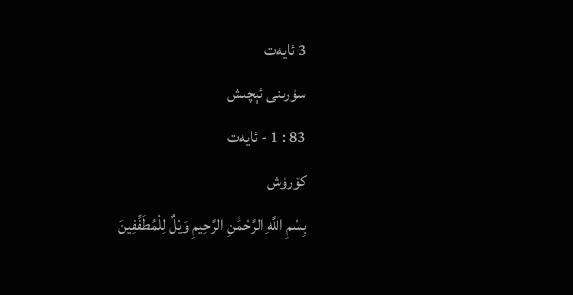3 ئايەت
سۈرىنى ئېچىش
83 : 1 - ئايەت
كۆرۈش
بِسْمِ اللَّهِ الرَّحْمَٰنِ الرَّحِيمِ وَيْلٌ لِلْمُطَفِّفِينَ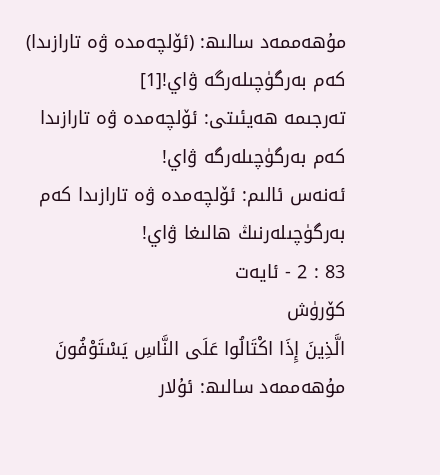مۇھەممەد سالىھ: (ئۆلچەمدە ۋە تارازىدا) كەم بەرگۈچىلەرگە ۋاي![1]
تەرجىمە ھەيئىتى: ئۆلچەمدە ۋە تارازىدا كەم بەرگۈچىلەرگە ۋاي!
ئەنەس ئالىم: ئۆلچەمدە ۋە تارازىدا كەم بەرگۈچىلەرنىڭ ھالىغا ۋاي!
83 : 2 - ئايەت
كۆرۈش
الَّذِينَ إِذَا اكْتَالُوا عَلَى النَّاسِ يَسْتَوْفُونَ
مۇھەممەد سالىھ: ئۇلار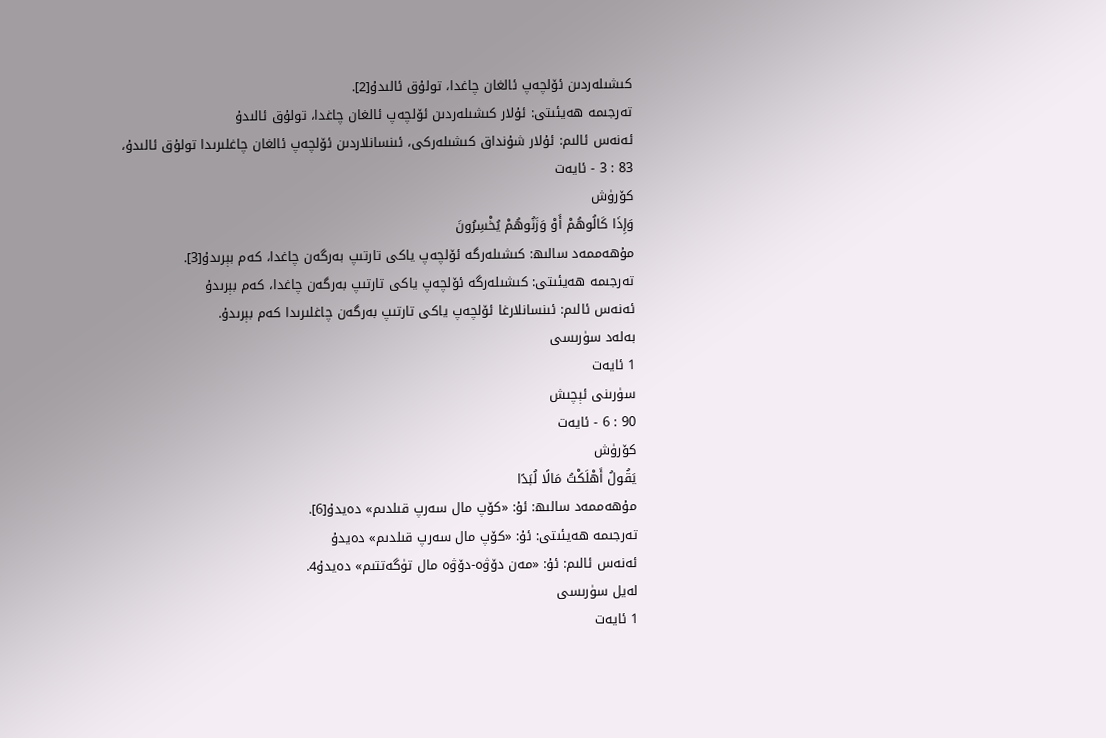كىشىلەردىن ئۆلچەپ ئالغان چاغدا، تولۇق ئالىدۇ[2].
تەرجىمە ھەيئىتى: ئۇلار كىشىلەردىن ئۆلچەپ ئالغان چاغدا، تولۇق ئالىدۇ
ئەنەس ئالىم: ئۇلار شۇنداق كىشىلەركى، ئىنسانلاردىن ئۆلچەپ ئالغان چاغلىرىدا تولۇق ئالىدۇ،
83 : 3 - ئايەت
كۆرۈش
وَإِذَا كَالُوهُمْ أَوْ وَزَنُوهُمْ يُخْسِرُونَ
مۇھەممەد سالىھ: كىشىلەرگە ئۆلچەپ ياكى تارتىپ بەرگەن چاغدا، كەم بېرىدۇ[3].
تەرجىمە ھەيئىتى: كىشىلەرگە ئۆلچەپ ياكى تارتىپ بەرگەن چاغدا، كەم بېرىدۇ
ئەنەس ئالىم: ئىنسانلارغا ئۆلچەپ ياكى تارتىپ بەرگەن چاغلىرىدا كەم بېرىدۇ.
بەلەد سۈرىسى
1 ئايەت
سۈرىنى ئېچىش
90 : 6 - ئايەت
كۆرۈش
يَقُولُ أَهْلَكْتُ مَالًا لُبَدًا
مۇھەممەد سالىھ: ئۇ: «كۆپ مال سەرپ قىلدىم» دەيدۇ[6].
تەرجىمە ھەيئىتى: ئۇ: «كۆپ مال سەرپ قىلدىم» دەيدۇ
ئەنەس ئالىم: ئۇ: «مەن دۆۋە-دۆۋە مال تۈگەتتىم» دەيدۇ4.
لەيل سۈرىسى
1 ئايەت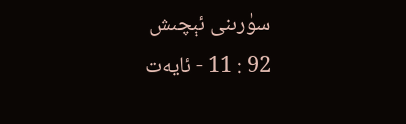سۈرىنى ئېچىش
92 : 11 - ئايەت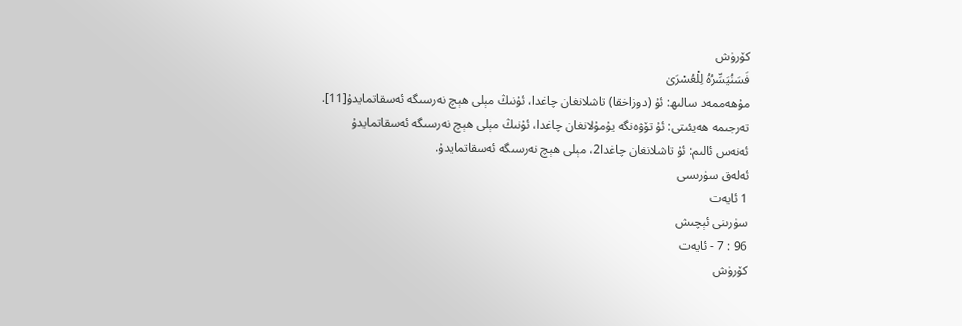كۆرۈش
فَسَنُيَسِّرُهُ لِلْعُسْرَىٰ
مۇھەممەد سالىھ: ئۇ (دوزاخقا) تاشلانغان چاغدا، ئۇنىڭ مېلى ھېچ نەرسىگە ئەسقاتمايدۇ[11].
تەرجىمە ھەيئىتى: ئۇ تۆۋەنگە يۇمۇلانغان چاغدا، ئۇنىڭ مېلى ھېچ نەرسىگە ئەسقاتمايدۇ
ئەنەس ئالىم: ئۇ تاشلانغان چاغدا2، مېلى ھېچ نەرسىگە ئەسقاتمايدۇ.
ئەلەق سۈرىسى
1 ئايەت
سۈرىنى ئېچىش
96 : 7 - ئايەت
كۆرۈش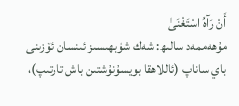أَنْ رَآهُ اسْتَغْنَىٰ
مۇھەممەد سالىھ: شەك شۈبھىسىز ئىنسان ئۆزىنى باي ساناپ (ئاللاھقا بويسۇنۇشتىن باش تارتىپ)،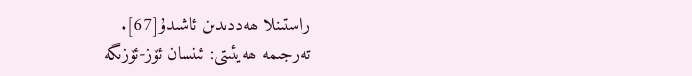راستىنلا ھەددىدىن ئاشىدۇ[67].
تەرجىمە ھەيئىتى: ئىنسان ئۆز-ئۆزىگە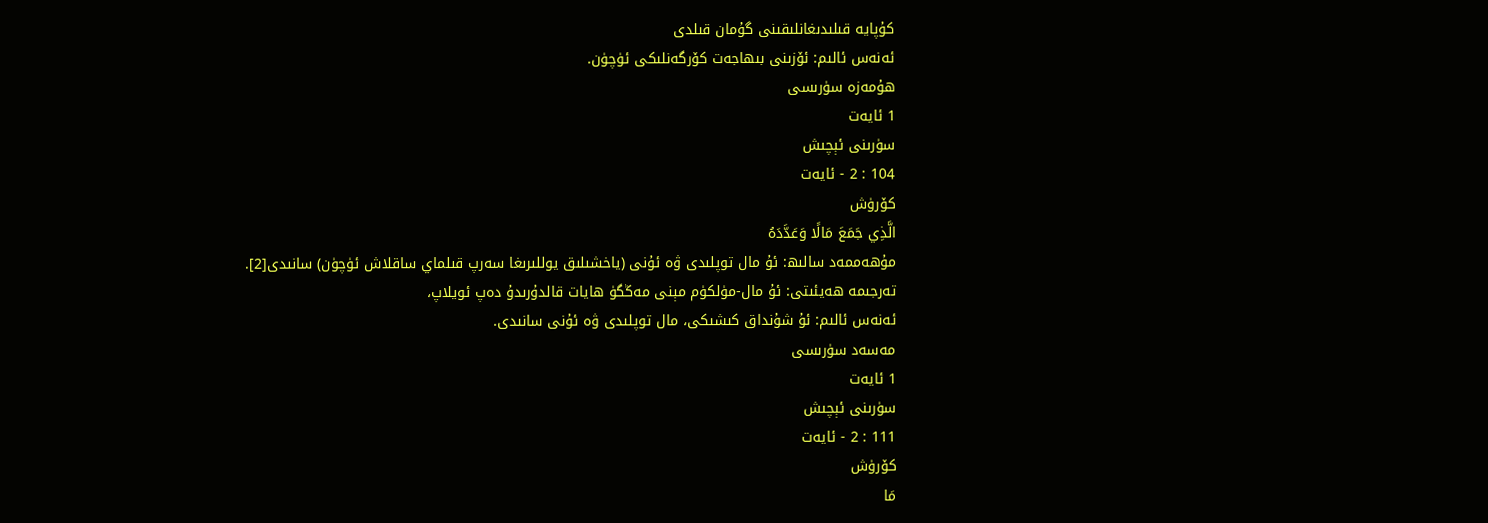كۇپايە قىلىدىغانلىقىنى گۇمان قىلدى
ئەنەس ئالىم: ئۆزىنى بىھاجەت كۆرگەنلىكى ئۈچۈن.
ھۇمەزە سۈرىسى
1 ئايەت
سۈرىنى ئېچىش
104 : 2 - ئايەت
كۆرۈش
الَّذِي جَمَعَ مَالًا وَعَدَّدَهُ
مۇھەممەد سالىھ: ئۇ مال توپلىدى ۋە ئۇنى (ياخشىلىق يوللىرىغا سەرپ قىلماي ساقلاش ئۈچۈن) سانىدى[2].
تەرجىمە ھەيئىتى: ئۇ مال-مۈلكۈم مېنى مەڭگۈ ھايات قالدۇرىدۇ دەپ ئويلاپ،
ئەنەس ئالىم: ئۇ شۇنداق كىشىكى، مال توپلىدى ۋە ئۇنى سانىدى.
مەسەد سۈرىسى
1 ئايەت
سۈرىنى ئېچىش
111 : 2 - ئايەت
كۆرۈش
مَا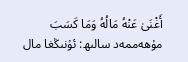أَغْنَىٰ عَنْهُ مَالُهُ وَمَا كَسَبَ
مۇھەممەد سالىھ: ئۇنىڭغا مال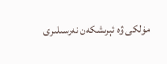مۈلكى ۋە ئېرىشكەن نەرسىلىرى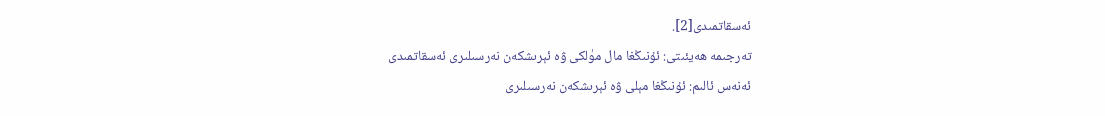ئەسقاتمىدى[2].
تەرجىمە ھەيئىتى: ئۇنىڭغا مال مۈلكى ۋە ئېرىشكەن نەرسىلىرى ئەسقاتمىدى
ئەنەس ئالىم: ئۇنىڭغا مېلى ۋە ئېرىشكەن نەرسىلىرى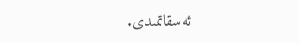ئەسقاتمىدى.